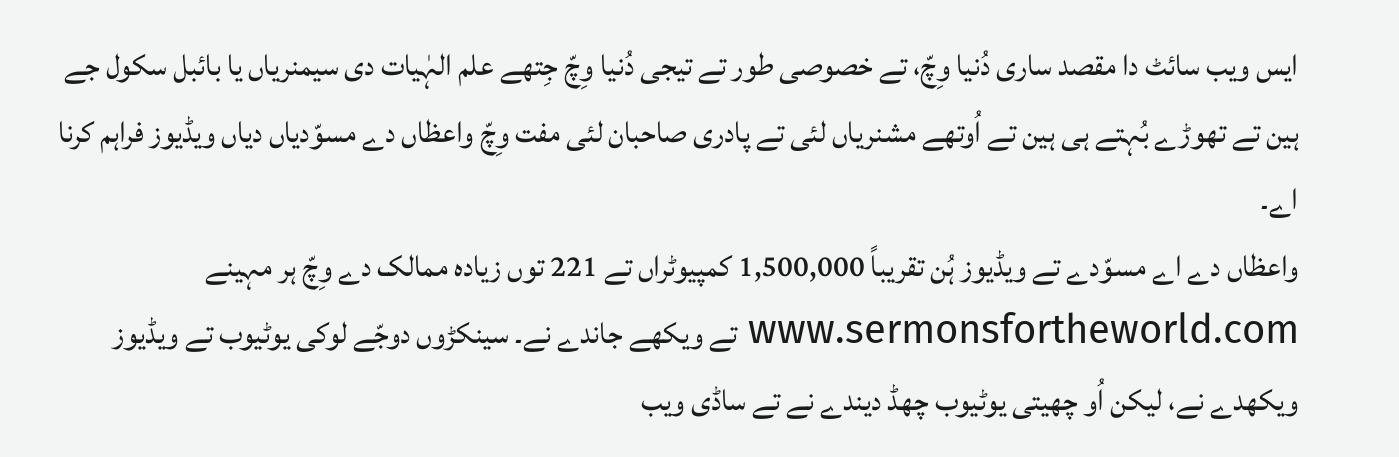ایس ویب سائٹ دا مقصد ساری دُنیا وِچّ، تے خصوصی طور تے تیجی دُنیا وِچّ جِتھے علم الہٰیات دی سیمنریاں یا بائبل سکول جے ہین تے تھوڑے بُہتے ہی ہین تے اُوتھے مشنریاں لئی تے پادری صاحبان لئی مفت وِچّ واعظاں دے مسوّدیاں دیاں ویڈیوز فراہم کرنا اے۔
واعظاں دے اے مسوّدے تے ویڈیوز ہُن تقریباً 1,500,000 کمپیوٹراں تے 221 توں زیادہ ممالک دے وِچّ ہر مہینے www.sermonsfortheworld.com تے ویکھے جاندے نے۔ سینکڑوں دوجّے لوکی یوٹیوب تے ویڈیوز ویکھدے نے، لیکن اُو چھیتی یوٹیوب چھڈ دیندے نے تے ساڈی ویب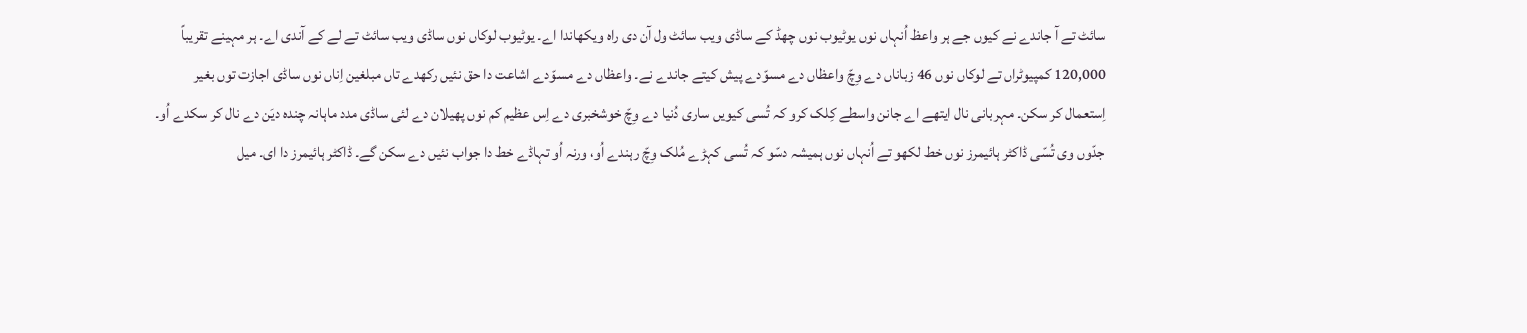سائٹ تے آ جاندے نے کیوں جے ہر واعظ اُنہاں نوں یوٹیوب نوں چھڈ کے ساڈی ویب سائٹ ول آن دی راہ ویکھاندا اے۔ یوٹیوب لوکاں نوں ساڈی ویب سائٹ تے لے کے آندی اے۔ ہر مہینے تقریباً 120,000 کمپیوٹراں تے لوکاں نوں 46 زباناں دے وِچّ واعظاں دے مسوّدے پیش کیتے جاندے نے۔ واعظاں دے مسوّدے اشاعت دا حق نئیں رکھدے تاں مبلغین اِناں نوں ساڈی اجازت توں بغیر اِستعمال کر سکن۔ مہربانی نال ایتھے اے جانن واسطے کِلک کرو کہ تُسی کیویں ساری دُنیا دے وِچّ خوشخبری دے اِس عظیم کم نوں پھیلان دے لئی ساڈی مدد ماہانہ چندہ دیَن دے نال کر سکدے اُو۔
جدّوں وی تُسّی ڈاکٹر ہائیمرز نوں خط لکھو تے اُنہاں نوں ہمیشہ دسّو کہ تُسی کہڑے مُلک وِچّ رہندے اُو، ورنہ اُو تہاڈے خط دا جواب نئیں دے سکن گے۔ ڈاکٹر ہائیمرز دا ای۔ میل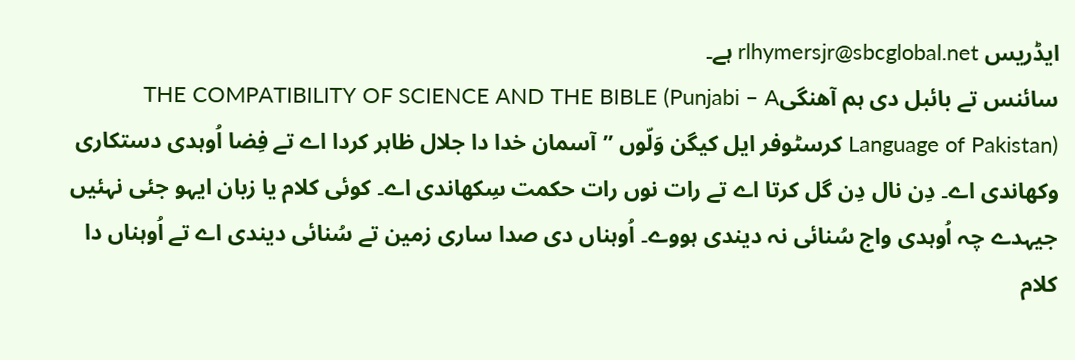ایڈریس rlhymersjr@sbcglobal.net ہے۔
سائنس تے بائبل دی ہم آھنگیTHE COMPATIBILITY OF SCIENCE AND THE BIBLE (Punjabi – A Language of Pakistan) کرسٹوفر ایل کیگن وَلّوں ’’آسمان خدا دا جلال ظاہر کردا اے تے فِضا اُوہدی دستکاری وکھاندی اے۔ دِن نال دِن گل کرتا اے تے رات نوں رات حکمت سِکھاندی اے۔ کوئی کلام یا زبان ایہو جئی نہئیں جیہدے چہ اُوہدی واج سُنائی نہ دیندی ہووے۔ اُوہناں دی صدا ساری زمین تے سُنائی دیندی اے تے اُوہناں دا کلام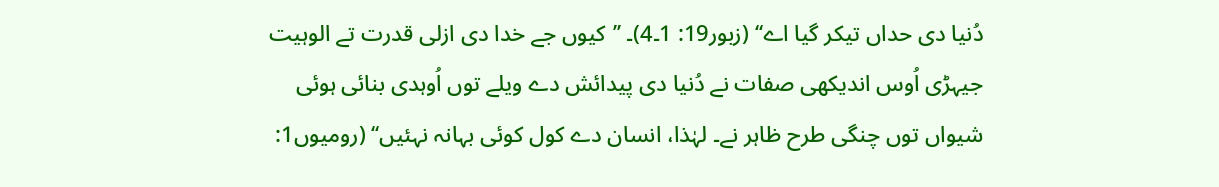دُنیا دی حداں تیکر گیا اے‘‘ (زبور19: 1۔4)۔ ’’کیوں جے خدا دی ازلی قدرت تے الوہیت جیہڑی اُوس اندیکھی صفات نے دُنیا دی پیدائش دے ویلے توں اُوہدی بنائی ہوئی شیواں توں چنگی طرح ظاہر نے۔ لہٰذا، انسان دے کول کوئی بہانہ نہئیں‘‘ (رومیوں1: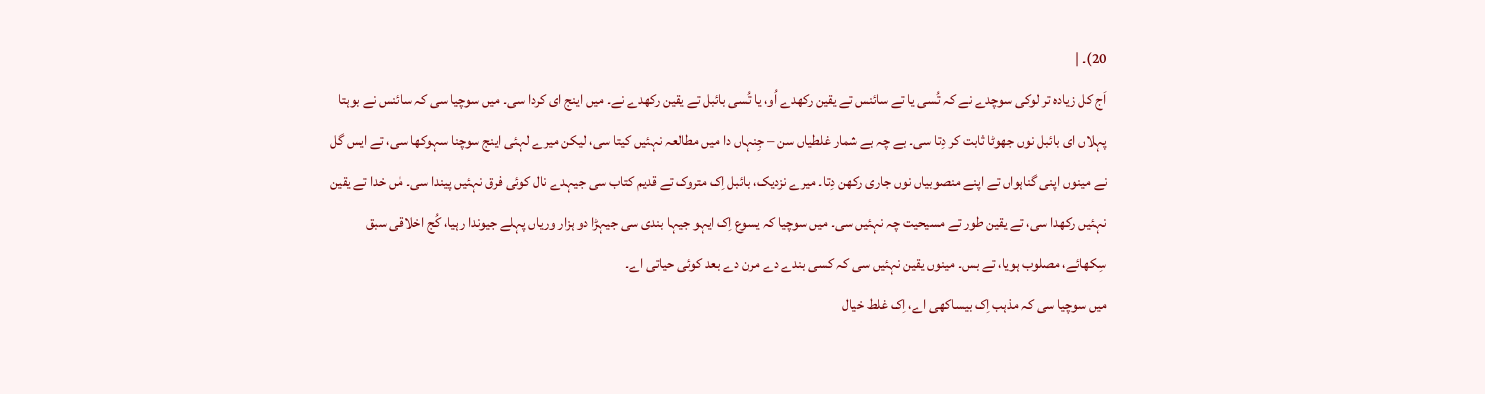20)۔ |
اَج کل زیادہ تر لوکی سوچدے نے کہ تُسی یا تے سائنس تے یقین رکھدے اُو، یا تُسی بائبل تے یقین رکھدے نے۔ میں اینج ای کردا سی۔ میں سوچیا سی کہ سائنس نے بوہتا پہلاں ای بائبل نوں جھوٹا ثابت کر دِتا سی۔ بے چہ بے شمار غلطیاں سن – جِنہاں دا میں مطالعہ نہئیں کیتا سی، لیکن میرے لہئی اینج سوچنا سہوکھا سی، تے ایس گل نے مینوں اپنی گناہواں تے اپنے منصوبیاں نوں جاری رکھن دِتا۔ میرے نزدیک، بائبل اِک متروک تے قدیم کتاب سی جیہدے نال کوئی فرق نہئیں پیندا سی۔ مٰں خدا تے یقین نہئیں رکھدا سی، تے یقین طور تے مسیحیت چہ نہئیں سی۔ میں سوچیا کہ یسوع اِک ایہو جیہا بندی سی جیہڑا دو ہزار وریاں پہلے جیوندا رہیا، کُج اخلاقی سبق سِکھائے، مصلوب ہویا، تے بس۔ مینوں یقین نہئیں سی کہ کسی بندے دے مرن دے بعد کوئی حیاتی اے۔
میں سوچیا سی کہ مذہب اِک بیساکھی اے، اِک غلط خیال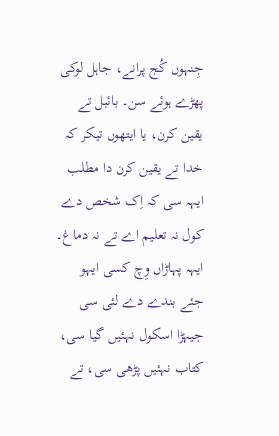جِنہوں کُج پرانے، جاہل لوکی پھڑے ہوئے سن۔ بائبل تے یقین کرن، یا ایتھوں تیکر کہ خدا تے یقین کرن دا مطلب ایہہ سی کہ اِک شخص دے کول نہ تعلیم اے تے نہ دماغ۔ ایہہ پہاڑاں وِچ کسی ایہو جئے بندے دے لئی سی جیہڑا اسکول نہئیں گیا سی، کتاب نہئیں پڑھی سی، تے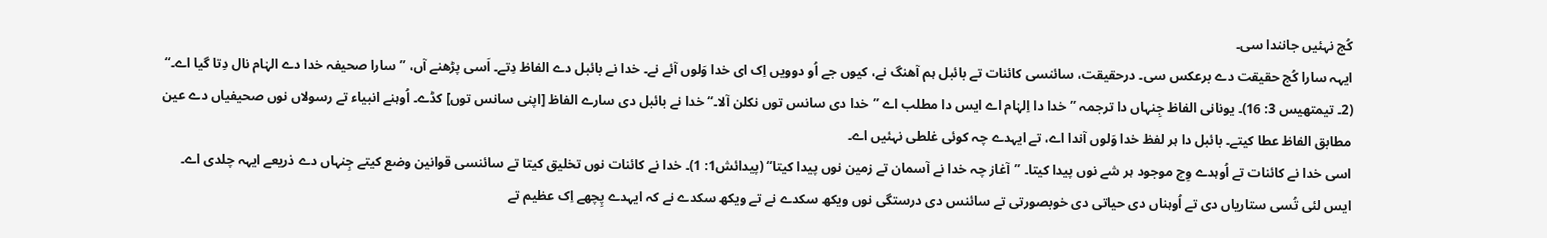کُج نہئیں جانندا سی۔
ایہہ سارا کُج حقیقت دے برعکس سی۔ درحقیقت، سائنسی کائنات تے بائبل ہم آھنگ نے، کیوں جے اُو دوویں اِک ای خدا وَلوں آئے نے۔ خدا نے بائبل دے الفاظ دِتے۔ اَسی پڑھنے آں، ’’سارا صحیفہ خدا دے الہٰام نال دِتا گیا اے۔‘‘ (2۔ تیمتھیس 3: 16)۔ یونانی الفاظ جِنہاں دا ترجمہ ’’خدا دا اِلہٰام اے ایس دا مطلب اے ’’خدا دی سانس توں نکلن آلا۔‘‘ خدا نے بائبل دی سارے الفاظ [اپنی سانس توں] کڈے۔ اُوہنے انبیاء تے رسولاں نوں صحیفیاں دے عین مطابق الفاظ عطا کیتے۔ بائبل دا ہر لفظ خدا وَلوں آندا اے، تے ایہدے چہ کوئی غلطی نہئیں اے۔
اسی خدا نے کائنات تے اُوہدے وِچ موجود ہر شے نوں پیدا کیتا۔ ’’آغاز چہ خدا نے آسمان تے زمین نوں پیدا کیتا‘‘ (پیدائش1: 1)۔ خدا نے کائنات نوں تخلیق کیتا تے سائنسی قوانین وضع کیتے جِنہاں دے ذریعے ایہہ چلدی اے۔ ایس لئی تُسی ستاریاں دی تے اُوہناں دی حیاتی دی خوبصورتی تے سائنس دی درستگی نوں ویکھ سکدے نے تے ویکھ سکدے نے کہ ایہدے پِچھے اِک عظیم تے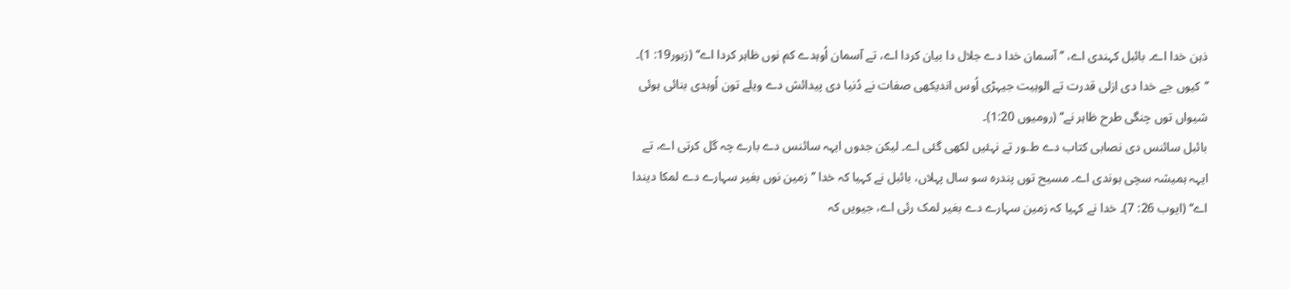ذہن خدا اے۔ بائبل کہندی اے، ’’آسمان خدا دے جلال دا بیان کردا اے، تے آسمان اُوہدے کم نوں ظاہر کردا اے‘‘ (زبور19: 1)۔ ’’کیوں جے خدا دی ازلی قدرت تے الوہیت جیہڑی اُوس اندیکھی صفات نے دُنیا دی پیدائش دے ویلے تون اُوہدی بنائی ہوئی شیواں توں چنگی طرح ظاہر نے‘‘ (رومیوں 1:20)۔
بائبل سائنس دی نصابی کتاب دے ط۔ور تے نہئیں لکھی گئی اے۔ لیکن جدوں ایہہ سائنس دے بارے چہ گل کرتی اے، تے ایہہ ہمیشہ سچی ہوندی اے۔ مسیح توں پندرہ سو سال پہلاں، بائبل نے کہیا کہ خدا ’’زمین نوں بغیر سہارے دے لمکا دیندا اے‘‘ (ایوب 26: 7)۔ خدا نے کہیا کہ زمین سہارے دے بغیر لمک رئی اے، جیویں کہ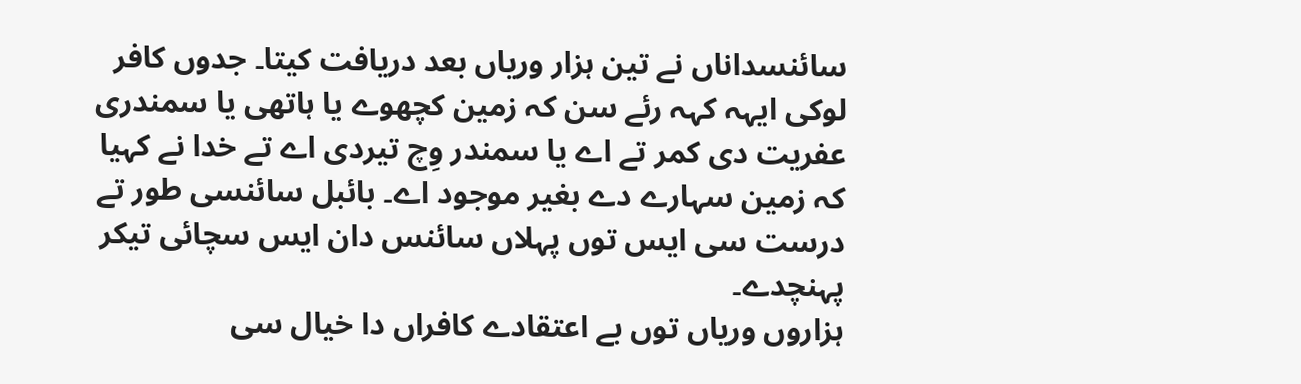سائنسداناں نے تین ہزار وریاں بعد دریافت کیتا۔ جدوں کافر لوکی ایہہ کہہ رئے سن کہ زمین کچھوے یا ہاتھی یا سمندری عفریت دی کمر تے اے یا سمندر وِچ تیردی اے تے خدا نے کہیا کہ زمین سہارے دے بغیر موجود اے۔ بائبل سائنسی طور تے درست سی ایس توں پہلاں سائنس دان ایس سچائی تیکر پہنچدے۔
ہزاروں وریاں توں بے اعتقادے کافراں دا خیال سی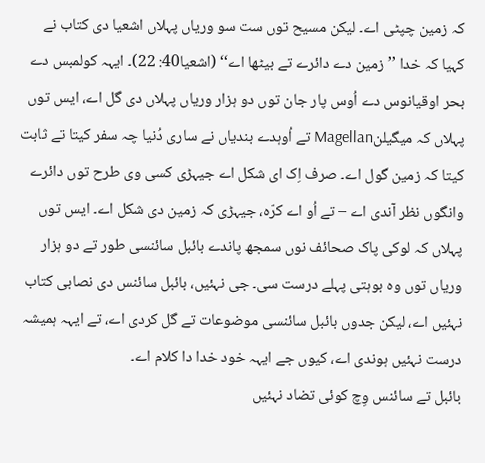کہ زمین چپٹی اے۔ لیکن مسیح توں ست سو وریاں پہلاں اشعیا دی کتاب نے کہیا کہ خدا ’’زمین دے دائرے تے بیٹھا اے‘‘ (اشعیا40: 22)۔ ایہہ کولمبس دے بحر اوقیانوس دے اُوس پار جان توں دو ہزار وریاں پہلاں دی گل اے، ایس توں پہلاں کہ میگیلنMagellan تے اُوہدے بندیاں نے ساری دُنیا چہ سفر کیتا تے ثابت کیتا کہ زمین گول اے۔ صرف اِک ای شکل اے جیہڑی کسی وی طرح توں دائرے وانگوں نظر آندی اے – تے اُو اے کرّہ، جیہڑی کہ زمین دی شکل اے۔ ایس توں پہلاں کہ لوکی پاک صحائف نوں سمجھ پاندے بائبل سائنسی طور تے دو ہزار وریاں توں وہ بوہتی پہلے درست سی۔ جی نہئیں، بائبل سائنس دی نصابی کتاب نہئیں اے، لیکن جدوں بائبل سائنسی موضوعات تے گل کردی اے، تے ایہہ ہمیشہ درست نہئیں ہوندی اے، کیوں جے ایہہ خود خدا دا کلام اے۔
بائبل تے سائنس وِچ کوئی تضاد نہئیں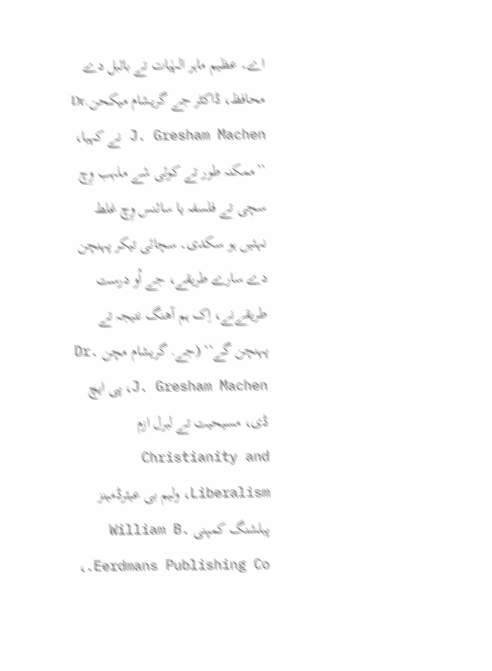اے۔ عظیم ماہر الہٰیات تے بائبل دے محافظ، ڈاکٹر جے گریشام میکحنDr. J. Gresham Machen نے کہیا، ’’ممکنہ طور تے کوئی شے مذہب وِچ سچی تے فلسفہ یا سائنس وِچ غلط نہئیں ہو سکدی۔ سچائی تیکر پہنچن دے سارے طریقے، جے اُو درست طریقےنے، اِک ہم آھنگ نتیجہ تے پہنچن گے‘‘ (جے. گریشام مچن Dr. J. Gresham Machen، پی ایچ ڈی، مسیحیت تے لبرل ازم Christianity and Liberalism، ولیم بی عیئرڈمینز پبلشنگ کمپنی William B. Eerdmans Publishing Co.،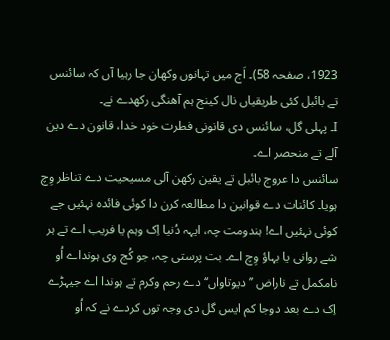1923، صفحہ 58)۔ اَج میں تہانوں وکھان جا رہیا آں کہ سائنس تے بائبل کئی طریقیاں نال کینج ہم آھنگی رکھدے نے۔
I۔ پہلی گل، سائنس دی قانونی فطرت خود خدا، قانون دے دین آلے تے منحصر اے۔
سائنس دا عروج بائبل تے یقین رکھن آلی مسیحیت دے تناظر وِچ ہویا۔ کائنات دے قوانین دا مطالعہ کرن دا کوئی فائدہ نہئیں جے کوئی نہئیں اے! ہندومت چہ، ایہہ دُنیا اِک وہم یا فریب اے تے ہر شے روانی یا بہاؤ وِچ اے۔ بت پرستی چہ، جو کُج وی ہونداے اُو نامکمل تے ناراض ’’دیوتاواں‘‘ دے رحم وکرم تے ہوندا اے جیہڑے اِک دے بعد دوجا کم ایس گل دی وجہ توں کردے نے کہ اُو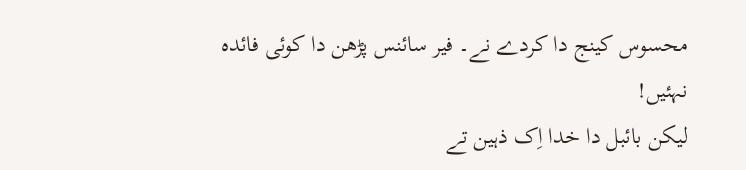محسوس کینج دا کردے نے۔ فیر سائنس پڑھن دا کوئی فائدہ نہئیں!
لیکن بائبل دا خدا اِک ذہین تے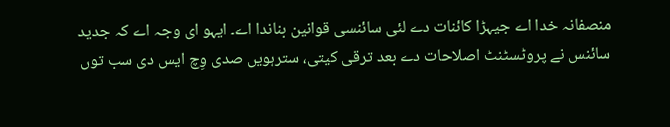منصفانہ خدا اے جیہڑا کائنات دے لئی سائنسی قوانین بناندا اے۔ ایہو ای وجہ اے کہ جدید سائنس نے پروٹسٹنٹ اصلاحات دے بعد ترقی کیتی، سترہویں صدی وِچ ایس دی سب توں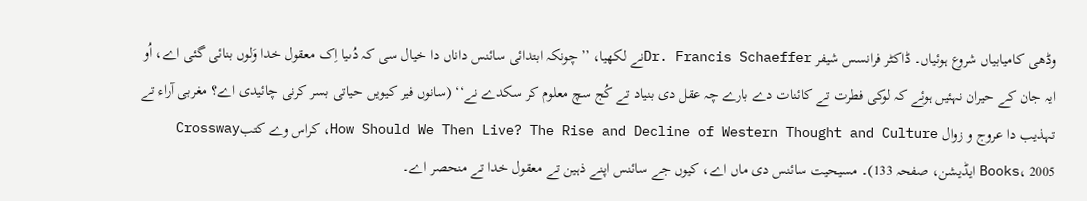وڈھی کامیابیاں شروع ہوئیاں۔ ڈاکٹر فرانسس شیفر Dr. Francis Schaefferنے لکھیا، ’’چونکہ ابتدائی سائنس داناں دا خیال سی کہ دُںیا اِک معقول خدا وَلوں بنائی گئی اے، اُو ایہ جان کے حیران نہئیں ہوئے کہ لوکی فطرت تے کائنات دے بارے چہ عقل دی بنیاد تے کُج سچ معلوم کر سکدے نے‘‘ (سانوں فیر کیویں حیاتی بسر کرنی چائیدی اے؟ مغربی آراء تے تہذیب دا عروج و زوال How Should We Then Live? The Rise and Decline of Western Thought and Culture، کراس وے کتبCrossway Books، 2005 ایڈیشن، صفحہ 133)۔ مسیحیت سائنس دی ماں اے، کیوں جے سائنس اپنے ذہین تے معقول خدا تے منحصر اے۔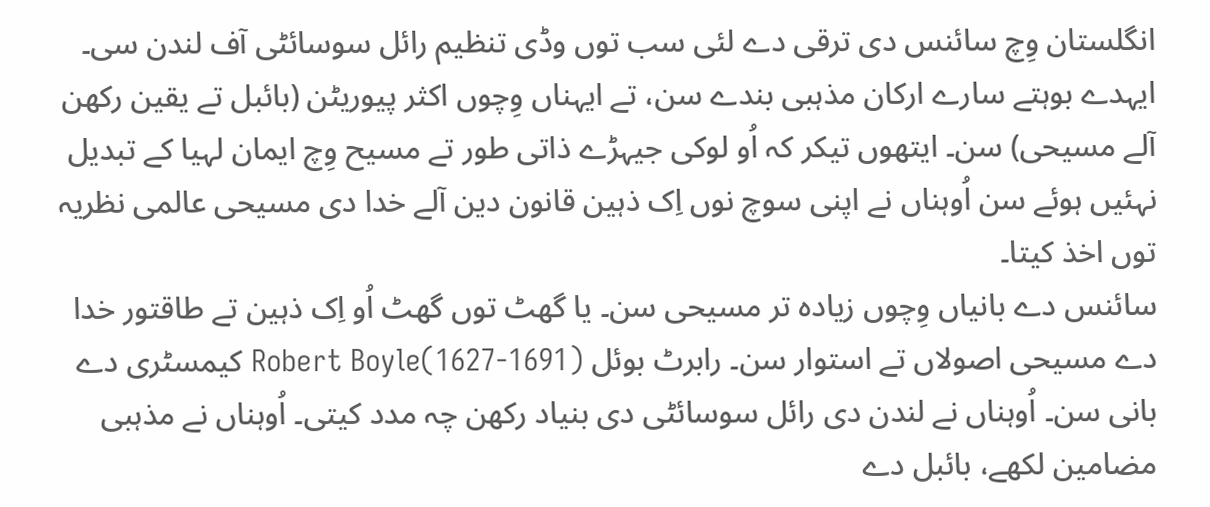انگلستان وِچ سائنس دی ترقی دے لئی سب توں وڈی تنظیم رائل سوسائٹی آف لندن سی۔ ایہدے بوہتے سارے ارکان مذہبی بندے سن، تے ایہناں وِچوں اکثر پیوریٹن (بائبل تے یقین رکھن آلے مسیحی) سن۔ ایتھوں تیکر کہ اُو لوکی جیہڑے ذاتی طور تے مسیح وِچ ایمان لہیا کے تبدیل نہئیں ہوئے سن اُوہناں نے اپنی سوچ نوں اِک ذہین قانون دین آلے خدا دی مسیحی عالمی نظریہ توں اخذ کیتا۔
سائنس دے بانیاں وِچوں زیادہ تر مسیحی سن۔ یا گھٹ توں گھٹ اُو اِک ذہین تے طاقتور خدا دے مسیحی اصولاں تے استوار سن۔ رابرٹ بوئل Robert Boyle(1627-1691) کیمسٹری دے بانی سن۔ اُوہناں نے لندن دی رائل سوسائٹی دی بنیاد رکھن چہ مدد کیتی۔ اُوہناں نے مذہبی مضامین لکھے، بائبل دے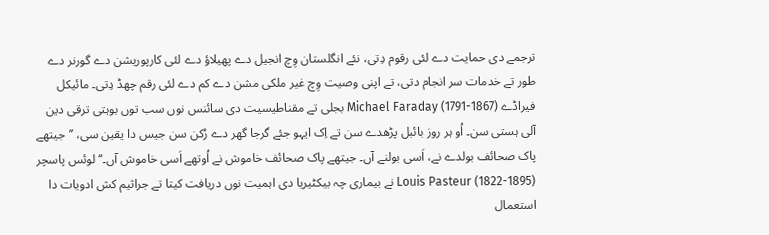ترجمے دی حمایت دے لئی رقوم دِتی، نئے انگلستان وِچ انجیل دے پھیلاؤ دے لئی کارپوریشن دے گورنر دے طور تے خدمات سر انجام دتی، تے اپنی وصیت وِچ غیر ملکی مشن دے کم دے لئی رقم چھڈ دِتی۔ مائیکل فیراڈے Michael Faraday (1791-1867) بجلی تے مقناطیسیت دی سائنس نوں سب توں بوہتی ترقی دین آلی ہستی سن۔ اُو ہر روز بائبل پڑھدے سن تے اِک ایہو جئے گرجا گھر دے رُکن سن جیس دا یقین سی، ’’جیتھے پاک صحائف بولدے نے، اَسی بولنے آں۔ جیتھے پاک صحائف خاموش نے اُوتھے اَسی خاموش آں۔‘‘ لوئس پاسچر Louis Pasteur (1822-1895) نے بیماری چہ بیکٹیریا دی اہمیت نوں دریافت کیتا تے جراثیم کش ادویات دا استعمال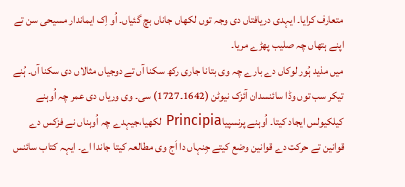متعارف کرایا۔ ایہدی دریافتاں دی وجہ توں لکھاں جاناں بچ گئیاں۔ اُو اِک ایماندار مسیحی سن تے اپنے ہتھاں چہ صلیب پھڑے مریا۔
میں مذید ہُور لوکاں دے بارے چہ وی بتانا جاری رکھ سکنا آں تے دوجیاں مثالاں دی سکنا آں۔ ہُنے تیکر سب توں وڈا سائنسدان آئزک نیوٹن (1642۔1727) سی۔ وی وریاں دی عمر چہ اُوہنے کیلکیولس ایجاد کیتا۔ اُوہنے پرنسپیاPrincipia لکھیا،جیہدے چہ اُوہناں نے فزکس دے قوانین تے حرکت دے قوانین وضع کیتے جِنہاں دا اَج وی مطالعہ کیتا جاندا اے۔ ایہہ کتاب سائنس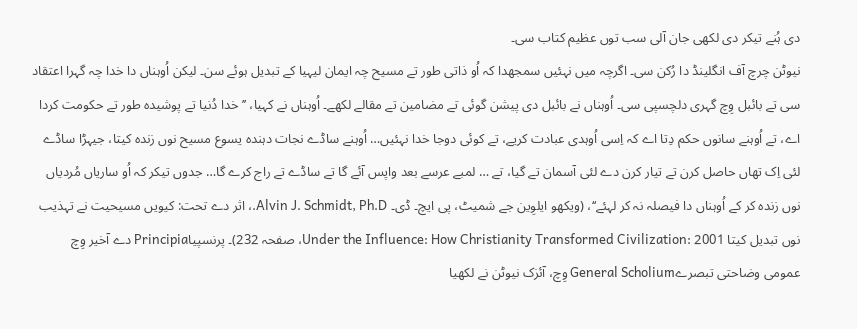دی ہُنے تیکر دی لکھی جان آلی سب توں عظیم کتاب سی۔
نیوٹن چرچ آف انگلینڈ دا رُکن سی۔ اگرچہ میں نہئیں سمجھدا کہ اُو ذاتی طور تے مسیح چہ ایمان لیہیا کے تبدیل ہوئے سن۔ لیکن اُوہناں دا خدا چہ گہرا اعتقاد سی تے بائبل وِچ گہری دلچسپی سی۔ اُوہناں نے بائبل دی پیشن گوئی تے مضامین تے مقالے لکھے۔ اُوہناں نے کہیا، ’’ خدا دُنیا تے پوشیدہ طور تے حکومت کردا اے، تے اُوہنے سانوں حکم دِتا اے کہ اِسی اُوہدی عبادت کریے، تے کوئی دوجا خدا نہئیں… اُوہنے ساڈے نجات دہندہ یسوع مسیح نوں زندہ کیتا، جیہڑا ساڈے لئی اِک تھاں حاصل کرن تے تیار کرن دے لئی آسمان تے گیا، تے … لمبے عرسے بعد واپس آئے گا تے ساڈے تے راج کرے گا… جدوں تیکر کہ اُو ساریاں مُردیاں نوں زندہ کر کے اُوہناں دا فیصلہ نہ کر لہئے‘‘، (ویکھو ایلوِین جے شمیٹ، پی ایچ۔ ڈی۔ Alvin J. Schmidt, Ph.D.، اثر دے تحت: کیویں مسیحیت نے تہذیب نوں تبدیل کیتا Under the Influence: How Christianity Transformed Civilization: 2001، صفحہ 232)۔ پرنسپیاPrincipia دے آخیر وِچ عمومی وضاحتی تبصرےGeneral Scholium وِچ، آئزک نیوٹن نے لکھیا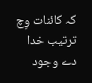کہ کائنات وِچ ترتیب خدا دے وجود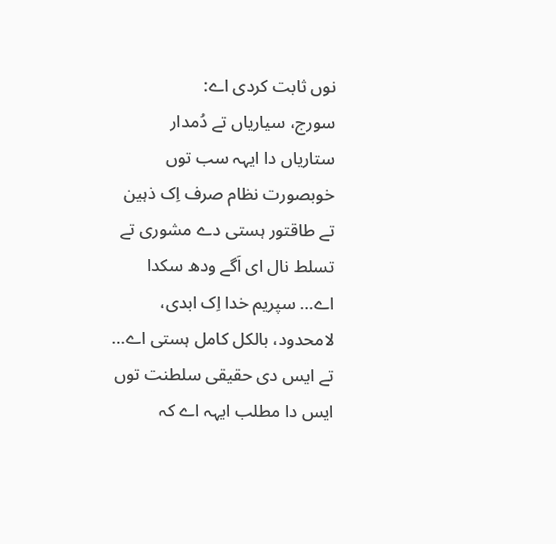نوں ثابت کردی اے:
سورج، سیاریاں تے دُمدار ستاریاں دا ایہہ سب توں خوبصورت نظام صرف اِک ذہین تے طاقتور ہستی دے مشوری تے تسلط نال ای اَگے ودھ سکدا اے… سپریم خدا اِک ابدی، لامحدود، بالکل کامل ہستی اے… تے ایس دی حقیقی سلطنت توں ایس دا مطلب ایہہ اے کہ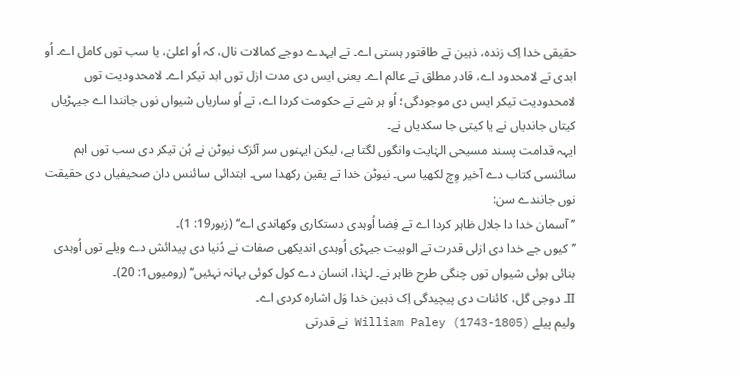حقیقی خدا اِک زندہ، ذہین تے طاقتور ہستی اے۔ تے ایہدے دوجے کمالات نال، کہ اُو اعلیٰ، یا سب توں کامل اے۔ اُو ابدی تے لامحدود اے، قادر مطلق تے عالم اے۔ یعنی ایس دی مدت ازل توں ابد تیکر اے۔ لامحدودیت توں لامحدودیت تیکر ایس دی موجودگی؛ اُو ہر شے تے حکومت کردا اے، تے اُو ساریاں شیواں نوں جانندا اے جیہڑیاں کیتاں جاندیاں نے یا کیتی جا سکدیاں نے۔
ایہہ قدامت پسند مسیحی الہٰایت وانگوں لگتا ہے، لیکن ایہنوں سر آئزک نیوٹن نے ہُن تیکر دی سب توں اہم سائنسی کتاب دے آخیر وِچ لکھیا سی۔ نیوٹن خدا تے یقین رکھدا سی۔ ابتدائی سائنس دان صحیفیاں دی حقیقت نوں جانندے سن:
’’آسمان خدا دا جلال ظاہر کردا اے تے فِضا اُوہدی دستکاری وکھاندی اے‘‘ (زبور19: 1)۔
’’کیوں جے خدا دی ازلی قدرت تے الوہیت جیہڑی اُوہدی اندیکھی صفات نے دُنیا دی پیدائش دے ویلے توں اُوہدی بنائی ہوئی شیواں توں چنگی طرح ظاہر نے۔ لہٰذا، انسان دے کول کوئی بہانہ نہئیں‘‘ (رومیوں1: 20)۔
II۔ دوجی گل، کائنات دی پیچیدگی اِک ذہین خدا وَل اشارہ کردی اے۔
ولیم پیلے William Paley (1743-1805) نے قدرتی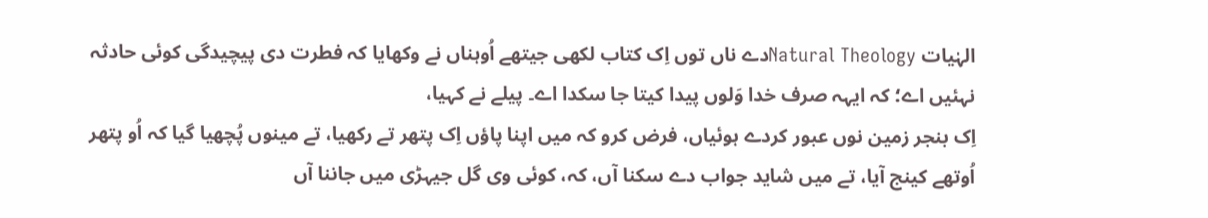الہٰیات Natural Theologyدے ناں توں اِک کتاب لکھی جیتھے اُوہناں نے وکھایا کہ فطرت دی پیچیدگی کوئی حادثہ نہئیں اے؛ کہ ایہہ صرف خدا وَلوں پیدا کیتا جا سکدا اے۔ پیلے نے کہیا،
اِک بنجر زمین نوں عبور کردے ہوئیاں، فرض کرو کہ میں اپنا پاؤں اِک پتھر تے رکھیا، تے مینوں پُچھیا گیا کہ اُو پتھر اُوتھے کینج آیا، تے میں شاید جواب دے سکنا آں، کہ، کوئی وی گل جیہڑی میں جاننا آں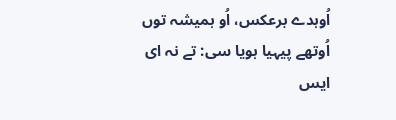اُوہدے برعکس، اُو ہمیشہ توں اُوتھے پیہیا ہویا سی: تے نہ ای ایس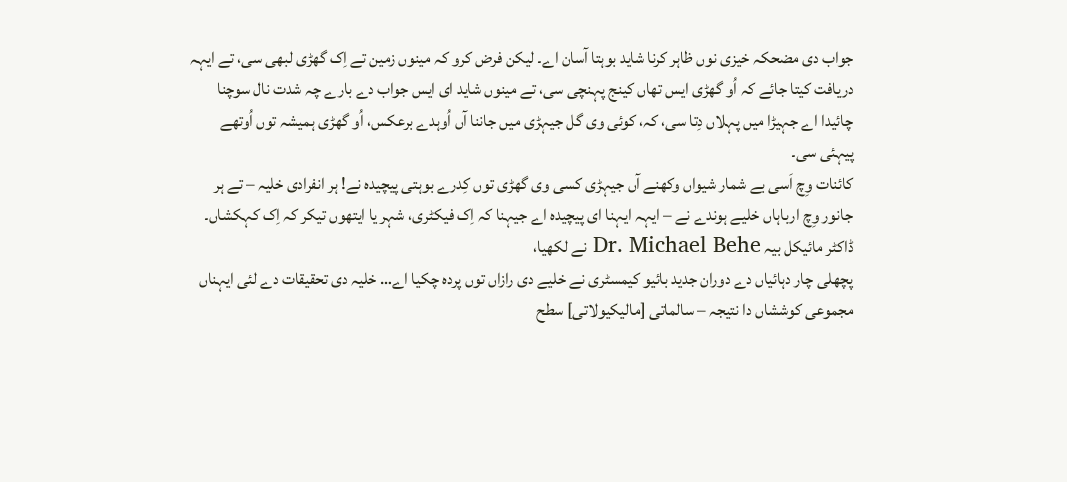جواب دی مضحکہ خیزی نوں ظاہر کرنا شاید بوہتا آسان اے۔ لیکن فرض کرو کہ مینوں زمین تے اِک گھڑی لبھی سی، تے ایہہ دریافت کیتا جائے کہ اُو گھڑی ایس تھاں کینج پہنچی سی، تے مینوں شاید ای ایس جواب دے بارے چہ شدت نال سوچنا چائیدا اے جہیڑا میں پہلاں دِتا سی، کہ، کوئی وی گل جیہڑی میں جاننا آں اُوہدے برعکس، اُو گھڑی ہمیشہ توں اُوتھے پیہئی سی۔
کائنات وِچ اَسی بے شمار شیواں وکھنے آں جیہڑی کسی وی گھڑی توں کِدرے بوہتی پیچیدہ نے! ہر انفرادی خلیہ – تے ہر جانور وِچ ارباہاں خلیے ہوندے نے – ایہہ ایہنا ای پیچیدہ اے جیہنا کہ اِک فیکٹری، شہر یا ایتھوں تیکر کہ اِک کہکشاں۔ ڈاکٹر مائیکل بیہ Dr. Michael Behe نے لکھیا،
پچھلی چار دہائیاں دے دوران جدید بائیو کیمسٹری نے خلیے دی رازاں توں پردہ چکیا اے… خلیہ دی تحقیقات دے لئی ایہناں مجموعی کوششاں دا نتیجہ – سالماتی [مالیکیولاتی] سطح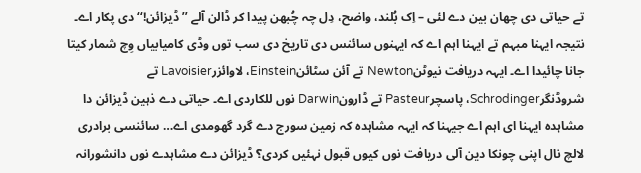تے حیاتی دی چھان بین دے لئی – اِک بُلند، واضح، دِل چہ چُبھن پیدا کر ڈالن آلے ’’ڈیزائن!‘‘ دی پکار اے۔ نتیجہ ایہنا مبہم تے ایہنا اہم اے کہ ایہنوں سائنس دی تاریخ دی سب توں وڈی کامیابیاں وِچ شمار کیتا جانا چائیدا اے۔ ایہہ دریافت نیوٹنNewton تے آئن سٹائنEinstein، لاوائزرLavoisier تے شروڈنگرSchrodinger، پاسچرPasteur تے ڈارونDarwin نوں للکاردی اے۔ حیاتی دے ذہین ڈیزائن دا مشاہدہ ایہنا ای اہم اے جیہنا کہ ایہہ مشاہدہ کہ زمین سورج دے گرد گھومدی اے… سائنسی برادری لالچ نال اپنی چونکا دین آلی دریافت نوں کیوں قبول نہئیں کردی؟ ڈیزائن دے مشاہدے نوں دانشورانہ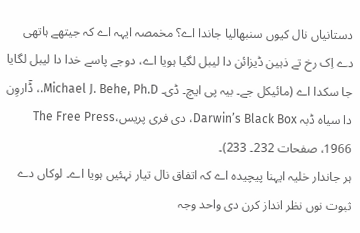دستانیاں نال کیوں سنبھالیا جاندا اے؟ مخمصہ ایہہ اے کہ جیتھے ہاتھی دے اِک رخ تے ذہین ڈیزائن دا لیبل لگیا ہویا اے، دوجے پاسے خدا دا لیبل لگایا جا سکدا اے (مائیکل جے۔ بیہ پی ایچ۔ ڈی۔ Michael J. Behe, Ph.D.، ڈٓاروِن دا سیاہ ڈبہ Darwin’s Black Box، دی فری پریسThe Free Press، 1966، صفحات 232۔ 233)۔
ہر جاندار خلیہ ایہنا پیچیدہ اے کہ اتفاق نال تیار نہئیں ہویا اے۔ لوکاں دے ثبوت نوں نظر انداز کرن دی واحد وجہ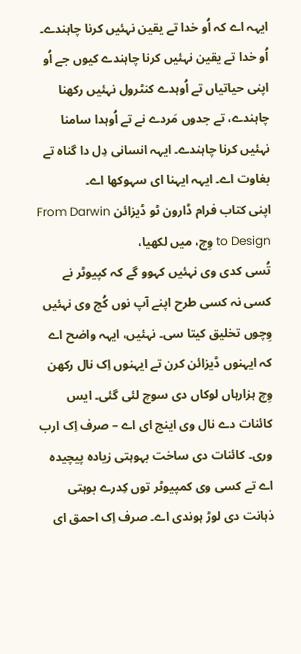ایہہ اے کہ اُو خدا تے یقین نہئیں کرنا چاہندے۔ اُو خدا تے یقین نہئیں کرنا چاہندے کیوں جے اُو اپنی حیاتیاں تے اُوہدے کنٹرول نہئیں رکھنا چاہندے، تے جدوں مَردے نے تے اُوہدا سامنا نہئیں کرنا چاہندے۔ ایہہ انسانی دِل دا گناہ تے بغاوت اے۔ ایہہ ایہنا ای سہوکھا اے۔
اپنی کتاب فرام ڈارون ٹو ڈیزائن From Darwin to Design وِچ، میں لکھیا،
تُسی کدی وی نہئیں کہوو گے کہ کپیوٹر نے کسی نہ کسی طرح اپنے آپ نوں کُج وی نہئیں وِچوں تخلیق کیتا سی۔ نہئیں، ایہہ واضح اے کہ ایہنوں ڈیزائن کرن تے ایہنوں اِک نال رکھن وِچ ہزارہاں لوکاں دی سوچ لئی گئی۔ ایس کائنات دے نال وی اینج ای اے – صرف اِک ارب وری۔ کائنات دی ساخت بہوہتی زیادہ پیچیدہ اے تے کسی وی کمپیوٹر توں کِدرے بوہتی ذہانت دی لوڑ ہوندی اے۔ صرف اِک احمق ای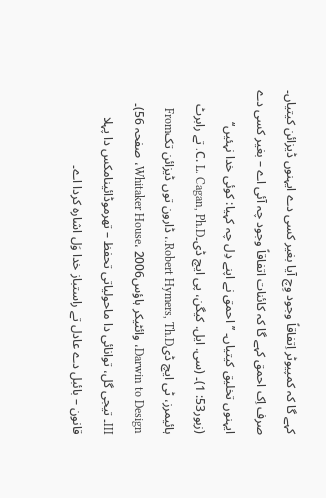کہے گا کہ کمپیوٹر اِتفاقاً وجود وِچ آیا بغیر کسی دے ایہنوں ڈیزائن کیتیاں۔ صرف اِک احمق کہے گا کہ کائنات اتفاقاً وجود چہ آئی اے – بغیر کسی دے ایہنوں تخلیق کیتیاں۔ ’’احمق نے اپنے دِل چہ کہیا: کوئی خدا نہئیں‘‘ (زبور53: 1)۔ (سی. ایل. کیگن، پی ایچ ڈی۔C. L. Cagan, Ph.D. تے رابرٹ ہائیمرز، ٹی ایچ ڈیRobert Hymers, Th.D.، ڈارون توں ڈیزائن تکFrom Darwin to Design، وائٹیکر ہاؤسWhitaker House، 2006، صفحہ 56)۔
III۔ تیجی گل، توانائی دا ماحولیاتی تحفظ – تھرموڈائینامکس دا پہلا قانون – بائبل دے عادل تے راستباز خدا وَل اشارہ کردا اے۔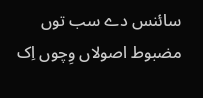سائنس دے سب توں مضبوط اصولاں وِچوں اِک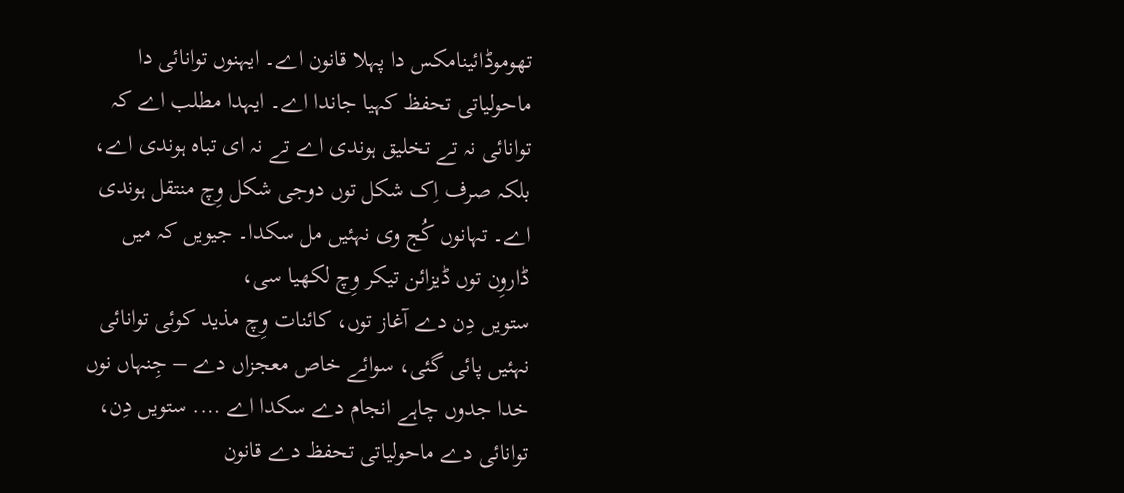تھوموڈائینامکس دا پہلا قانون اے۔ ایہنوں توانائی دا ماحولیاتی تحفظ کہیا جاندا اے۔ ایہدا مطلب اے کہ توانائی نہ تے تخلیق ہوندی اے تے نہ ای تباہ ہوندی اے، بلکہ صرف اِک شکل توں دوجی شکل وِچ منتقل ہوندی اے۔ تہانوں کُج وی نہئیں مل سکدا۔ جیویں کہ میں ڈاروِن توں ڈیزائن تیکر وِچ لکھیا سی،
ستویں دِن دے آغاز توں، کائنات وِچ مذید کوئی توانائی نہئیں پائی گئی، سوائے خاص معجزاں دے – جِنہاں نوں خدا جدوں چاہے انجام دے سکدا اے …. ستویں دِن، توانائی دے ماحولیاتی تحفظ دے قانون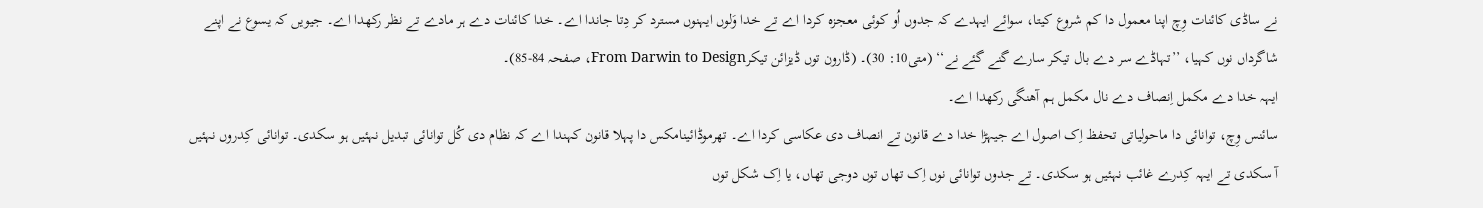نے ساڈی کائنات وِچ اپنا معمول دا کم شروع کیتا، سوائے ایہدے کہ جدوں اُو کوئی معجزہ کردا اے تے خدا وَلوں ایہنوں مسترد کر دِتا جاندا اے۔ خدا کائنات دے ہر مادے تے نظر رکھدا اے۔ جیویں کہ یسوع نے اپنے شاگرداں نوں کہیا، ’’تہاڈے سر دے بال تیکر سارے گنے گئے نے‘‘ (متی10: 30)۔ (ڈارون توں ڈیزائن تیکرFrom Darwin to Design، صفحہ 84-85)۔
ایہہ خدا دے مکمل اِنصاف دے نال مکمل ہم آھنگی رکھدا اے۔
سائنس وِچ، توانائی دا ماحولیاتی تحفظ اِک اصول اے جیہڑا خدا دے قانون تے انصاف دی عکاسی کردا اے۔ تھرموڈائینامکس دا پہلا قانون کہندا اے کہ نظام دی کُل توانائی تبدیل نہئیں ہو سکدی۔ توانائی کِدروں نہئیں آ سکدی تے ایہہ کِدرے غائب نہئیں ہو سکدی۔ تے جدوں توانائی نوں اِک تھاں توں دوجی تھاں، یا اِک شکل توں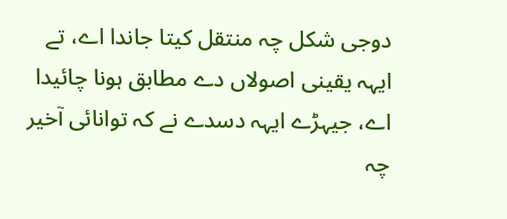دوجی شکل چہ منتقل کیتا جاندا اے، تے ایہہ یقینی اصولاں دے مطابق ہونا چائیدا اے، جیہڑے ایہہ دسدے نے کہ توانائی آخیر چہ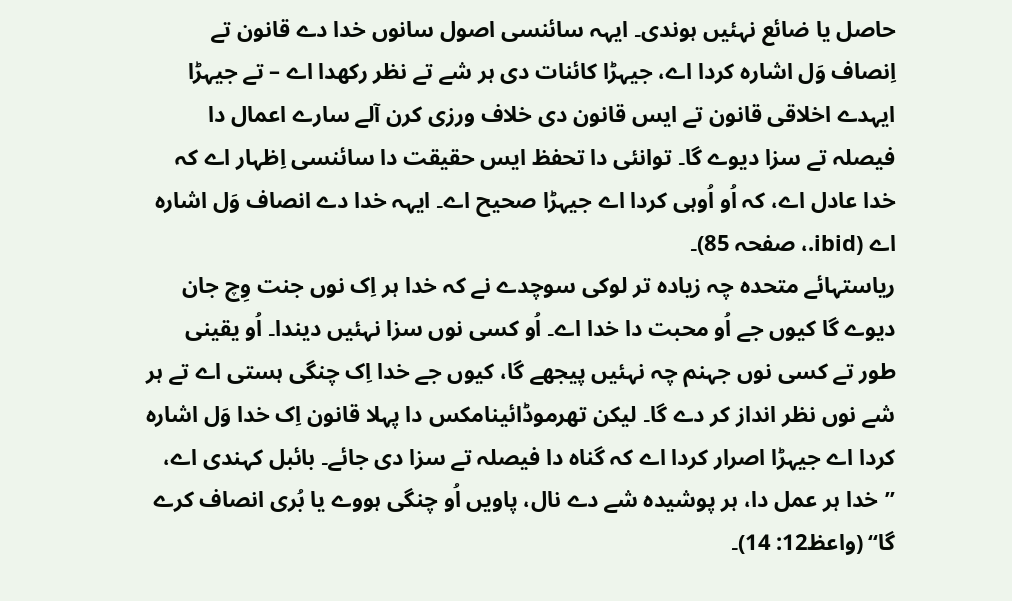حاصل یا ضائع نہئیں ہوندی۔ ایہہ سائنسی اصول سانوں خدا دے قانون تے اِنصاف وَل اشارہ کردا اے، جیہڑا کائنات دی ہر شے تے نظر رکھدا اے – تے جیہڑا ایہدے اخلاقی قانون تے ایس قانون دی خلاف ورزی کرن آلے سارے اعمال دا فیصلہ تے سزا دیوے گا۔ توانئی دا تحفظ ایس حقیقت دا سائنسی اِظہار اے کہ خدا عادل اے، کہ اُو اُوہی کردا اے جیہڑا صحیح اے۔ ایہہ خدا دے انصاف وَل اشارہ اے (ibid.، صفحہ 85)۔
ریاستہائے متحدہ چہ زیادہ تر لوکی سوچدے نے کہ خدا ہر اِک نوں جنت وِچ جان دیوے گا کیوں جے اُو محبت دا خدا اے۔ اُو کسی نوں سزا نہئیں دیندا۔ اُو یقینی طور تے کسی نوں جہنم چہ نہئیں پیجھے گا، کیوں جے خدا اِک چنگی ہستی اے تے ہر شے نوں نظر انداز کر دے گا۔ لیکن تھرموڈائینامکس دا پہلا قانون اِک خدا وَل اشارہ کردا اے جیہڑا اصرار کردا اے کہ گناہ دا فیصلہ تے سزا دی جائے۔ بائبل کہندی اے، ’’خدا ہر عمل دا، ہر پوشیدہ شے دے نال، پاویں اُو چنگی ہووے یا بُری انصاف کرے گا‘‘ (واعظ12: 14)۔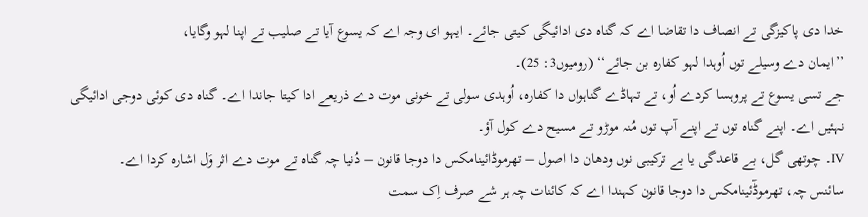خدا دی پاکیزگی تے انصاف دا تقاضا اے کہ گناہ دی ادائیگی کیتی جائے۔ ایہو ای وجہ اے کہ یسوع آیا تے صلیب تے اپنا لہو وگایا،
’’ایمان دے وسیلے توں اُوہدا لہو کفارہ بن جائے‘‘ (رومیوں3: 25)۔
جے تسی یسوع تے پروہسا کردے اُو، تے تہاڈے گناہواں دا کفارہ، اُوہدی سولی تے خونی موت دے ذریعے ادا کیتا جاندا اے۔ گناہ دی کوئی دوجی ادائیگی نہئیں اے۔ اپنے گناہ توں تے اپنے آپ توں مُنہ موڑو تے مسیح دے کول آؤ۔
IV۔ چوتھی گل، بے قاعدگی یا بے ترکیبی نوں ودھان دا اصول – تھرموڈائینامکس دا دوجا قانون – دُنیا چہ گناہ تے موت دے اثر وَل اشارہ کردا اے۔
سائنس چہ، تھرموڈٓئینامکس دا دوجا قانون کہندا اے کہ کائنات چہ ہر شے صرف اِک سمت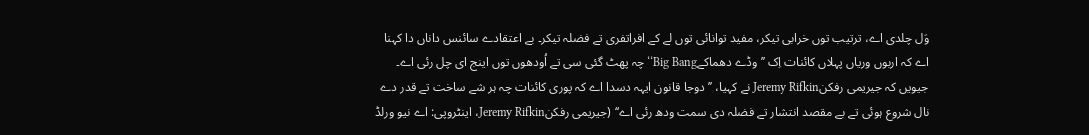وَل چلدی اے، ترتیب توں خرابی تیکر، مفید توانائی توں لے کے افراتفری تے فضلہ تیکر۔ بے اعتقادے سائنس داناں دا کہنا اے کہ اربوں وریاں پہلاں کائنات اِک ’’وڈے دھماکےBig Bang‘‘ چہ پھٹ گئی سی تے اُودھوں توں اینج ای چل رئی اے۔ جیویں کہ جیریمی رفکنJeremy Rifkin نے کہیا، ’’دوجا قانون ایہہ دسدا اے کہ پوری کائنات چہ ہر شے ساخت تے قدر دے نال شروع ہوئی تے بے مقصد انتشار تے فضلہ دی سمت ودھ رئی اے‘‘ (جیریمی رفکنJeremy Rifkin، اینٹروپی: اے نیو ورلڈ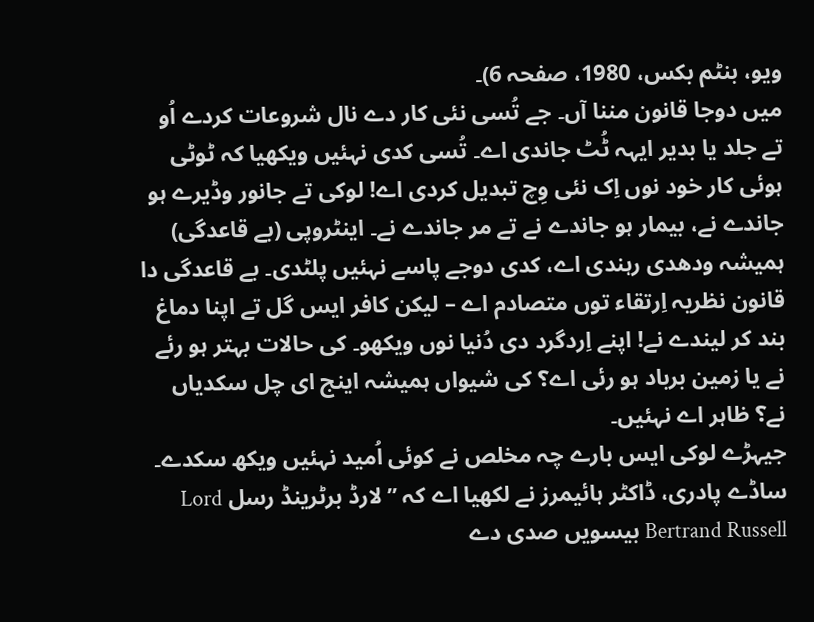ویو، بنٹم بکس، 1980، صفحہ 6)۔
میں دوجا قانون مننا آں۔ جے تُسی نئی کار دے نال شروعات کردے اُو تے جلد یا بدیر ایہہ ٹُٹ جاندی اے۔ تُسی کدی نہئیں ویکھیا کہ ٹوٹی ہوئی کار خود نوں اِک نئی وِچ تبدیل کردی اے! لوکی تے جانور وڈیرے ہو جاندے نے، بیمار ہو جاندے نے تے مر جاندے نے۔ اینٹروپی (بے قاعدگی) ہمیشہ ودھدی رہندی اے، کدی دوجے پاسے نہئیں پلٹدی۔ بے قاعدگی دا قانون نظریہ اِرتقاء توں متصادم اے – لیکن کافر ایس گل تے اپنا دماغ بند کر لیندے نے! اپنے اِردگرد دی دُنیا نوں ویکھو۔ کی حالات بہتر ہو رئے نے یا زمین برباد ہو رئی اے؟ کی شیواں ہمیشہ اینج ای چل سکدیاں نے؟ ظاہر اے نہئیں۔
جیہڑے لوکی ایس بارے چہ مخلص نے کوئی اُمید نہئیں ویکھ سکدے۔ ساڈے پادری، ڈاکٹر ہائیمرز نے لکھیا اے کہ ’’لارڈ برٹرینڈ رسل Lord Bertrand Russell بیسویں صدی دے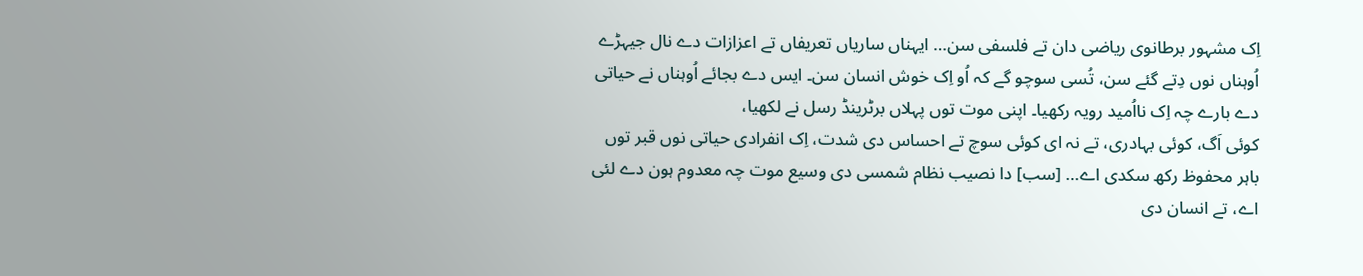اِک مشہور برطانوی ریاضی دان تے فلسفی سن… ایہناں ساریاں تعریفاں تے اعزازات دے نال جیہڑے اُوہناں نوں دِتے گئے سن، تُسی سوچو گے کہ اُو اِک خوش انسان سن۔ ایس دے بجائے اُوہناں نے حیاتی دے بارے چہ اِک نااُمید رویہ رکھیا۔ اپنی موت توں پہلاں برٹرینڈ رسل نے لکھیا،
کوئی اَگ، کوئی بہادری، تے نہ ای کوئی سوچ تے احساس دی شدت، اِک انفرادی حیاتی نوں قبر توں باہر محفوظ رکھ سکدی اے… [سب] دا نصیب نظام شمسی دی وسیع موت چہ معدوم ہون دے لئی اے، تے انسان دی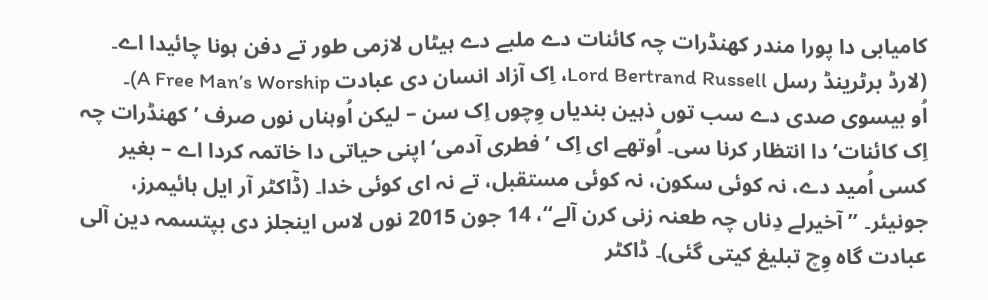کامیابی دا پورا مندر کھنڈرات چہ کائنات دے ملبے دے ہیٹاں لازمی طور تے دفن ہونا چائیدا اے۔ (لارڈ برٹرینڈ رسل Lord Bertrand Russell، اِک آزاد انسان دی عبادت A Free Man’s Worship)۔
اُو بیسوی صدی دے سب توں ذہین بندیاں وِچوں اِک سن – لیکن اُوہناں نوں صرف ’کھنڈرات چہ اِک کائنات‘ دا انتظار کرنا سی۔ اُوتھے ای اِک ’فطری آدمی‘ اپنی حیاتی دا خاتمہ کردا اے – بغیر کسی اُمید دے، نہ کوئی سکون، نہ کوئی مستقبل، تے نہ ای کوئی خدا۔ (ڈٓاکٹر آر ایل ہائیمرز، جونیئر۔ ’’آخیرلے دِناں چہ طعنہ زنی کرن آلے‘‘، 14 جون 2015 نوں لاس اینجلز دی بپتسمہ دین آلی عبادت گاہ وِچ تبلیغ کیتی گئی)۔ ڈاکٹر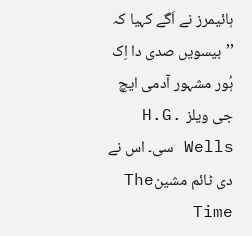ہائیمرز نے اَگے کہیا کہ ’’بیسویں صدی دا اِک ہُور مشہور آدمی ایچ جی ویلز H.G. Wells سی۔ اس نے دی ٹائم مشینThe Time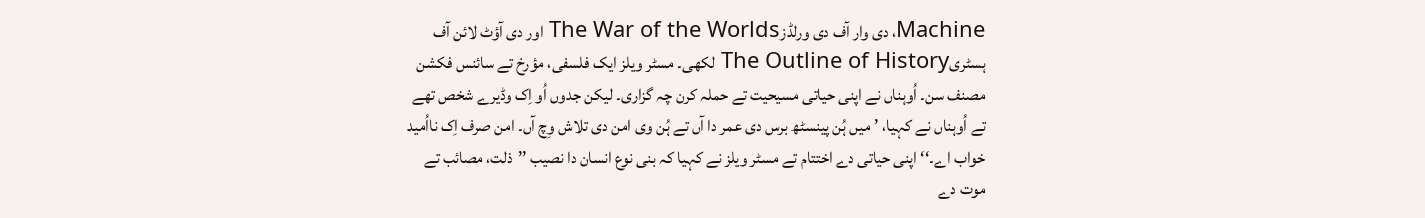Machine، دی وار آف دی ورلڈزThe War of the Worlds اور دی آؤٹ لائن آف ہسٹریThe Outline of History لکھی۔ مسٹر ویلز ایک فلسفی، مؤرخ تے سائنس فکشن مصنف سن۔ اُوہناں نے اپنی حیاتی مسیحیت تے حملہ کرن چہ گزاری۔ لیکن جدوں اُو اِک وڈیرے شخص تھے تے اُوہناں نے کہیا، ’میں ہُن پینسٹھ برس دی عمر دا آں تے ہُن وی امن دی تلاش وِچ آں۔ امن صرف اِک نااُمید خواب اے۔‘‘ اپنی حیاتی دے اختتام تے مسٹر ویلز نے کہیا کہ بنی نوع انسان دا نصیب ’’ذلت، مصائب تے موت دے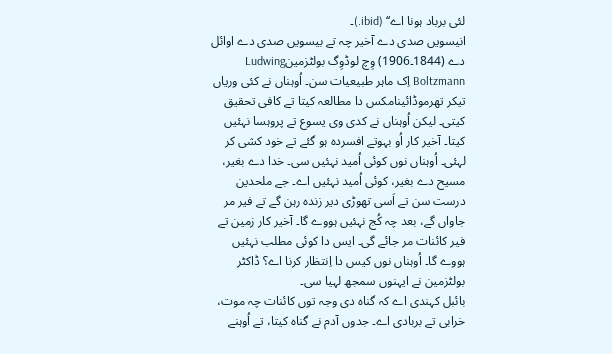لئی برباد ہونا اے‘‘ (ibid.)۔
انیسویں صدی دے آخیر چہ تے بیسویں صدی دے اوائل دے (1844۔1906) وِچ لوڈوِگ بولٹزمینLudwing Boltzmann اِک ماہر طبیعیات سن۔ اُوہناں نے کئی وریاں تیکر تھرموڈائینامکس دا مطالعہ کیتا تے کافی تحقیق کیتی۔ لیکن اُوہناں نے کدی وی یسوع تے پروہسا نہئیں کیتا۔ آخیر کار اُو بہوتے افسردہ ہو گئے تے خود کشی کر لہئی۔ اُوہناں نوں کوئی اُمید نہئیں سی۔ خدا دے بغیر، مسیح دے بغیر، کوئی اُمید نہئیں اے۔ جے ملحدین درست سن تے اَسی تھوڑی دیر زندہ رہن گے تے فیر مر جاواں گے، بعد چہ کُج نہئیں ہووے گا۔ آخیر کار زمین تے فیر کائنات مر جائے گی۔ ایس دا کوئی مطلب نہئیں ہووے گا۔ اُوہناں نوں کیس دا اِنتظار کرنا اے؟ ڈاکٹر بولٹزمین نے ایہنوں سمجھ لہیا سی۔
بائبل کہندی اے کہ گناہ دی وجہ توں کائنات چہ موت، خرابی تے بربادی اے۔ جدوں آدم نے گناہ کیتا، تے اُوہنے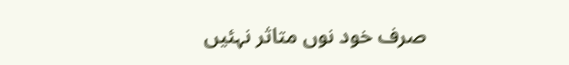صرف خود نوں متاثر نہئیں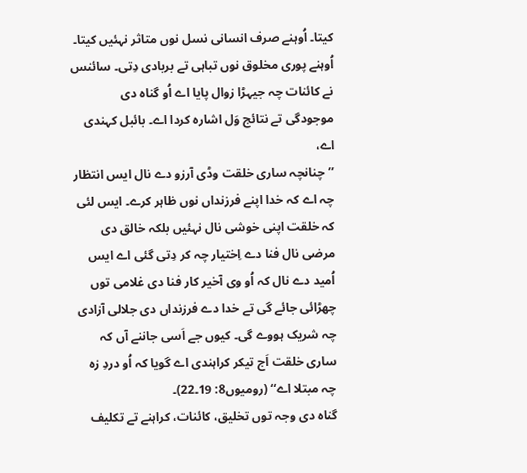کیتا۔ اُوہنے صرف انسانی نسل نوں متاثر نہئیں کیتا۔ اُوہنے پوری مخلوق نوں تباہی تے بربادی دِتی۔ سائنس نے کائنات چہ جیہڑا زوال پایا اے اُو گناہ دی موجودگی تے نتائج وَل اشارہ کردا اے۔ بائبل کہندی اے،
’’چنانچہ ساری خلقت وڈی آرزو دے نال ایس انتظار چہ اے کہ خدا اپنے فرزنداں نوں ظاہر کرے۔ ایس لئی کہ خلقت اپنی خوشی نال نہئیں بلکہ خالق دی مرضی نال فنا دے اِختیار چہ کر دِتی گئی اے ایس اُمید دے نال کہ اُو وی آخیر کار فنا دی غلامی توں چھڑائی جائے گی تے خدا دے فرزنداں دی جلالی آزادی چہ شریک ہووے گی۔ کیوں جے اَسی جاننے آں کہ ساری خلقت اَج تیکر کراہندی اے گویا کہ اُو دردِ زہ چہ مبتلا اے‘‘ (رومیوں8: 19۔22)۔
گناہ دی وجہ توں تخلیق، کائنات، کراہنے تے تکلیف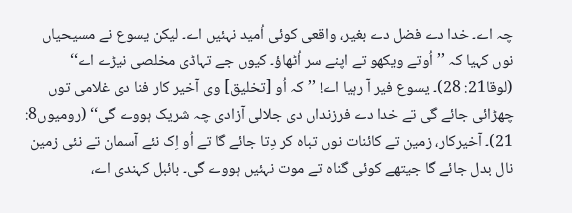چہ اے۔ خدا دے فضل دے بغیر، واقعی کوئی اُمید نہئیں اے۔ لیکن یسوع نے مسیحیاں نوں کہیا کہ ’’اُوتے ویکھو تے اپنے سر اُٹھاؤ۔ کیوں جے تہاڈی مخلصی نیڑے اے‘‘ (لوقا21: 28)۔ یسوع فیر آ رہیا اے! ’’کہ اُو [تخلیق] وی آخیر کار فنا دی غلامی توں چھڑائی جائے گی تے خدا دے فرزنداں دی جلالی آزادی چہ شریک ہووے گی‘‘ (رومیوں8: 21)۔ آخیرکار، زمین تے کائنات نوں تباہ کر دِتا جائے گا تے اُو اِک نئے آسمان تے نئی زمین نال بدل جائے گا جیتھے کوئی گناہ تے موت نہئیں ہووے گی۔ بائبل کہندی اے،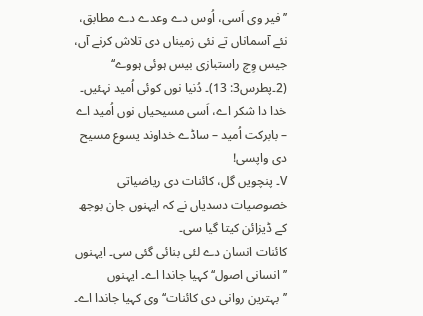’’فیر وی اَسی، اُوس دے وعدے دے مطابق، نئے آسماناں تے نئی زمیناں دی تلاش کرنے آں، جیس وِچ راستبازی بیس ہوئی ہووے‘‘ (2۔پطرس3: 13)۔ دُنیا نوں کوئی اُمید نہئیں۔ خدا دا شکر اے، اَسی مسیحیاں نوں اُمید اے – بابرکت اُمید – ساڈے خداوند یسوع مسیح دی واپسی!
V۔ پنچویں گل، کائنات دی ریاضیاتی خصوصیات دسدیاں نے کہ ایہنوں جان بوجھ کے ڈیزائن کیتا گیا سی۔
کائنات انسان دے لئی بنائی گئی سی۔ ایہنوں ’’انسانی اصول‘‘ کہیا جاندا اے۔ ایہنوں ’’بہترین روانی دی کائنات‘‘ وی کہیا جاندا اے۔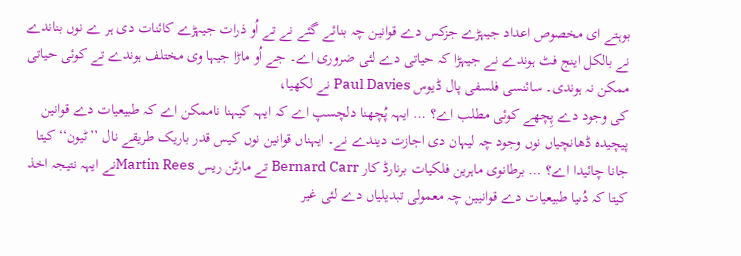بوہتے ای مخصوص اعداد جیہڑے جزکس دے قوانین چہ بنائے گئے نے تے اُو ذرات جیہڑے کائنات دی ہر ے نوں بناندے نے بالکل اینج فٹ ہوندے نے جیہڑا کہ حیاتی دے لئی ضروری اے۔ جے اُو ماڑا جیہا وی مختلف ہوندے تے کوئی حیاتی ممکن نہ ہوندی۔ سائنسی فلسفی پال ڈیوس Paul Davies نے لکھیا،
کی وجود دے پِچھے کوئی مطلب اے؟ … ایہہ پُچھنا دلچسپ اے کہ ایہہ کیہنا ناممکن اے کہ طبیعیات دے قوانین پیچیدہ ڈھانچیاں نوں وجود چہ لیہان دی اجازت دیندے نے۔ ایہناں قوانین نوں کیس قدر باریک طریقے نال ’’ٹیون‘‘ کیتا جانا چائیدا اے؟ … برطانوی ماہرین فلکیات برنارڈ کار Bernard Carr تے مارٹن ریس Martin Reesنے ایہہ نتیجہ اخذ کیتا کہ دُںیا طبیعیات دے قوانیین چہ معمولی تبدیلیاں دے لئی غیر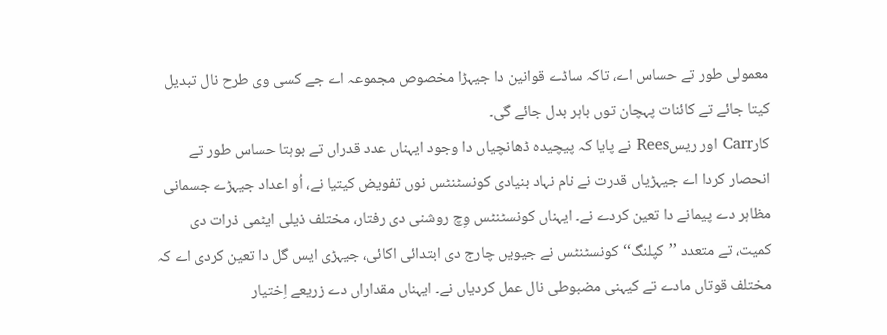معمولی طور تے حساس اے، تاکہ ساڈے قوانین دا جیہڑا مخصوص مجموعہ اے جے کسی وی طرح نال تبدیل کیتا جائے تے کائنات پہچان توں باہر بدل جائے گی۔
کارCarr اور ریسRees نے پایا کہ پیچیدہ ڈھانچیاں دا وجود ایہناں عدد قدراں تے بوہتا حساس طور تے انحصار کردا اے جیہڑیاں قدرت نے نام نہاد بنیادی کونسٹنٹس نوں تفویض کیتیا نے، اُو اعداد جیہڑے جسمانی مظاہر دے پیمانے دا تعین کردے نے۔ ایہناں کونسٹنٹس وِچ روشنی دی رفتار، مختلف ذیلی ایٹمی ذرات دی کمیت، تے متعدد ’’کپلنگ‘‘کونسٹنٹس نے جیویں چارج دی ابتدائی اکائی، جیہڑی ایس گل دا تعین کردی اے کہ مختلف قوتاں مادے تے کیہنی مضبوطی نال عمل کردیاں نے۔ ایہناں مقداراں دے زریعے اِختیار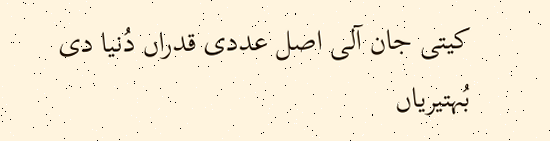کیتی جان آلی اصل عددی قدراں دُنیا دی بُہتیریاں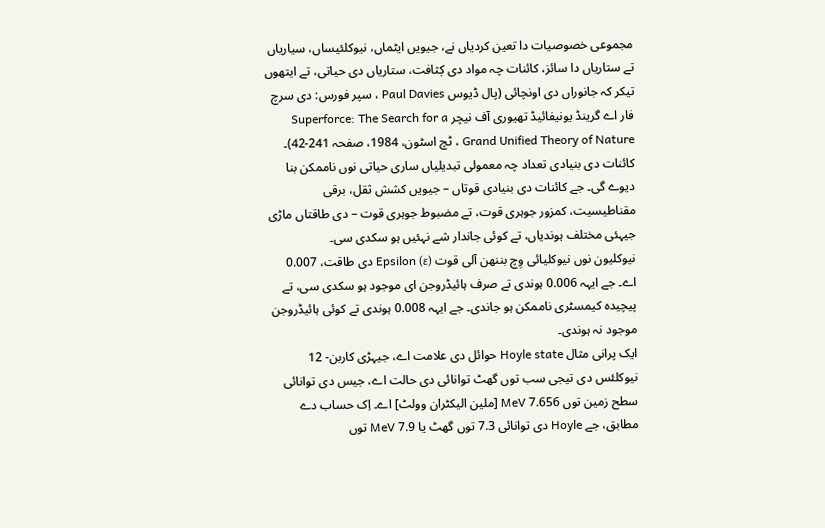مجموعی خصوصیات دا تعین کردیاں نے، جیویں ایٹماں، نیوکلئیساں، سیاریاں تے ستاریاں دا سائز، کائنات چہ مواد دی کٖثافت، ستاریاں دی حیاتی، تے ایتھوں تیکر کہ جانوراں دی اونچائی (پال ڈیوس Paul Davies ، سپر فورس: دی سرچ فار اے گرینڈ یونیفائیڈ تھیوری آف نیچر Superforce: The Search for a Grand Unified Theory of Nature ، ٹچ اسٹون، 1984، صفحہ 241-42)۔
کائنات دی بنیادی تعداد چہ معمولی تبدیلیاں ساری حیاتی نوں ناممکن بنا دیوے گی۔ جے کائنات دی بنیادی قوتاں – جیویں کشش ثقل، برقی مقناطیسیت، کمزور جوہری قوت، تے مضبوط جوہری قوت – دی طاقتاں ماڑی جیہئی مختلف ہوندیاں، تے کوئی جاندار شے نہئیں ہو سکدی سی۔
نیوکلیون نوں نیوکلیائی وِچ بننھن آلی قوت Epsilon (ε) دی طاقت، 0.007 اے۔ جے ایہہ 0.006 ہوندی تے صرف ہائیڈروجن ای موجود ہو سکدی سی، تے پیچیدہ کیمسٹری ناممکن ہو جاندی۔ جے ایہہ 0.008 ہوندی تے کوئی ہائیڈروجن موجود نہ ہوندی۔
ایک پرانی مثال Hoyle state حوائل دی علامت اے، جیہڑی کاربن- 12 نیوکلئس دی تیجی سب توں گھٹ توانائی دی حالت اے، جیس دی توانائی سطح زمین توں 7.656 MeV [ملین الیکٹران وولٹ] اے۔ اِک حساب دے مطابق، جے Hoyle دی توانائی 7.3 توں گھٹ یا 7.9 MeV توں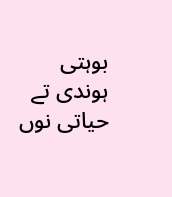بوہتی ہوندی تے حیاتی نوں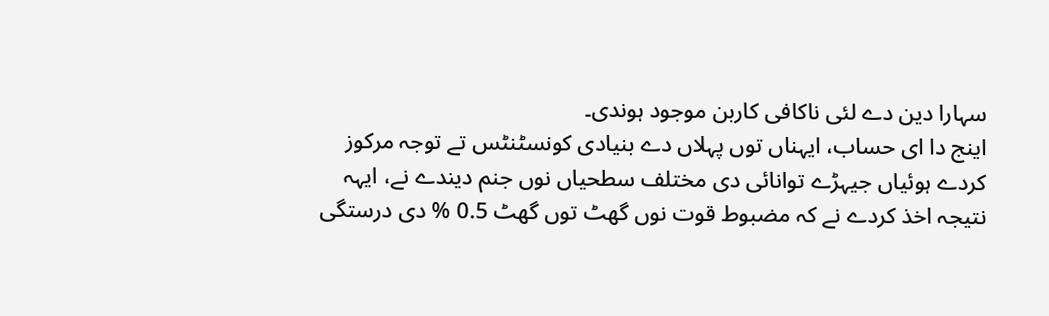سہارا دین دے لئی ناکافی کاربن موجود ہوندی۔
اینج دا ای حساب، ایہناں توں پہلاں دے بنیادی کونسٹنٹس تے توجہ مرکوز کردے ہوئیاں جیہڑے توانائی دی مختلف سطحیاں نوں جنم دیندے نے، ایہہ نتیجہ اخذ کردے نے کہ مضبوط قوت نوں گھٹ توں گھٹ 0.5 % دی درستگی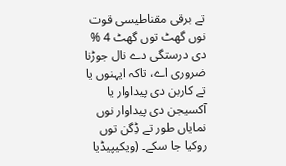تے برقی مقناطیسی قوت نوں گھٹ توں گھٹ 4 % دی درستگی دے نال جوڑنا ضروری اے، تاکہ ایہنوں یا تے کاربن دی پیداوار یا آکسیجن دی پیداوار نوں نمایاں طور تے ڈِگن توں روکیا جا سکے۔ (ویکیپیڈیا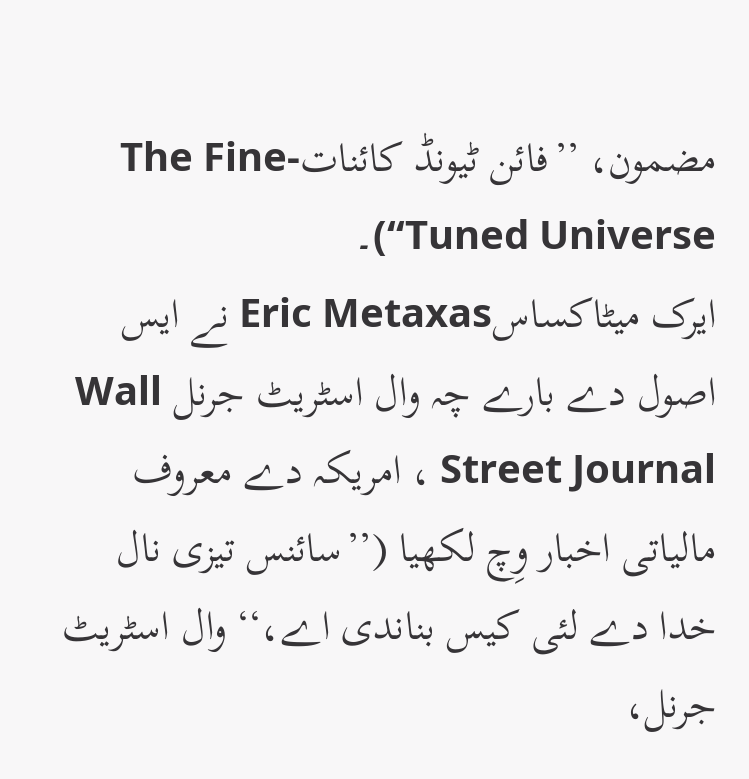مضمون، ’’فائن ٹیونڈ کائناتThe Fine-Tuned Universe‘‘)۔
ایرک میٹاکساسEric Metaxas نے ایس اصول دے بارے چہ وال اسٹریٹ جرنل Wall Street Journal ، امریکہ دے معروف مالیاتی اخبار وِچ لکھیا (’’سائنس تیزی نال خدا دے لئی کیس بناندی اے،‘‘ وال اسٹریٹ جرنل،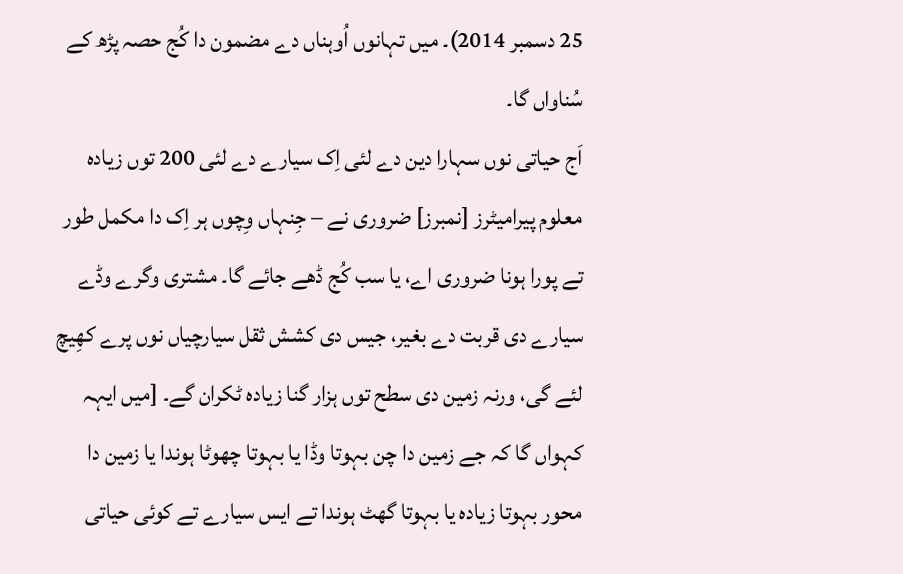25 دسمبر 2014)۔ میں تہانوں اُوہناں دے مضمون دا کُج حصہ پڑھ کے سُناواں گا۔
اَج حیاتی نوں سہارا دین دے لئی اِک سیارے دے لئی 200 توں زیادہ معلوم پیرامیٹرز [نمبرز] ضروری نے – جِنہاں وِچوں ہر اِک دا مکمل طور تے پورا ہونا ضروری اے، یا سب کُج ڈھے جائے گا۔ مشتری وگرے وڈے سیارے دی قربت دے بغیر، جیس دی کشش ثقل سیارچیاں نوں پرے کھِیچ لئے گی، ورنہ زمین دی سطح توں ہزار گنا زیادہ ٹکران گے۔ [میں ایہہ کہواں گا کہ جے زمین دا چن بہوتا وڈا یا بہوتا چھوٹا ہوندا یا زمین دا محور بہوتا زیادہ یا بہوتا گھٹ ہوندا تے ایس سیارے تے کوئی حیاتی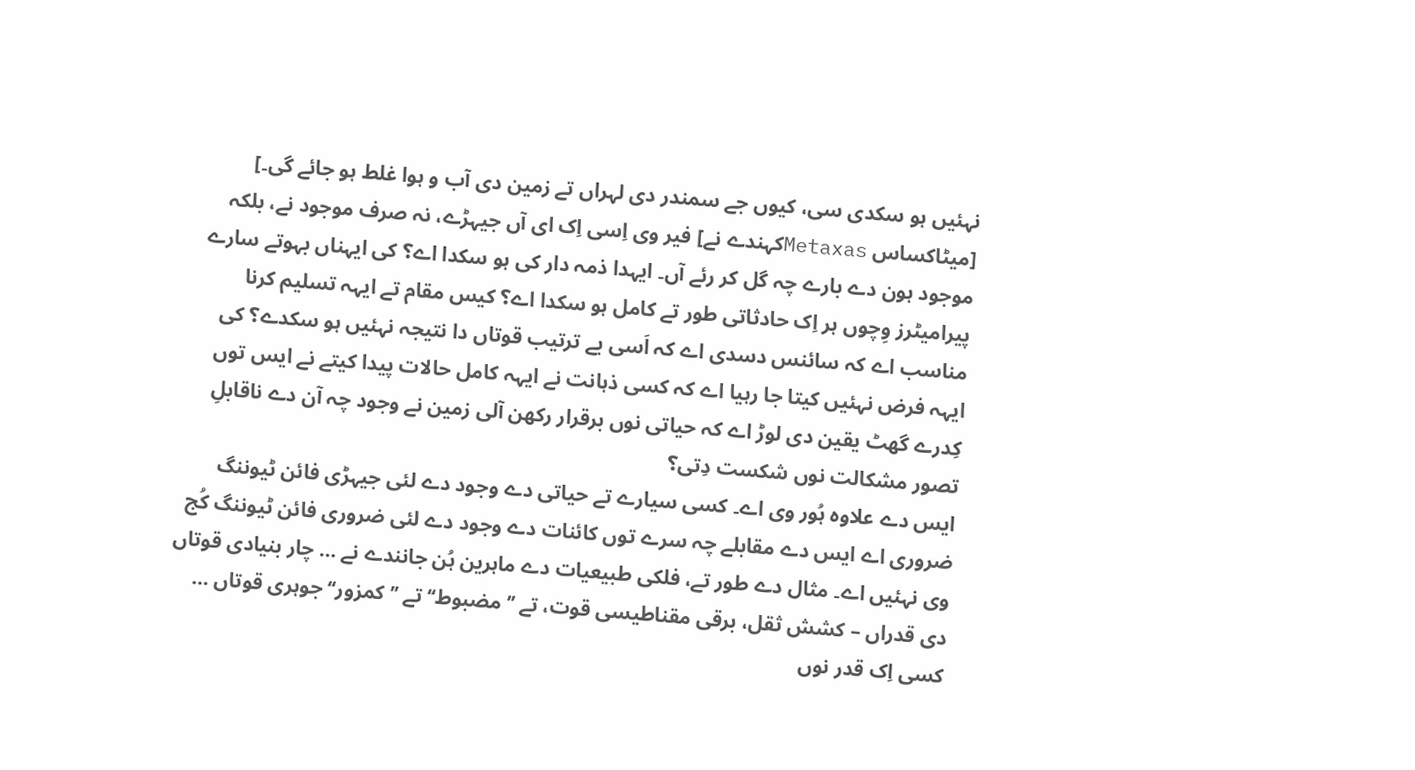نہئیں ہو سکدی سی، کیوں جے سمندر دی لہراں تے زمین دی آب و ہوا غلط ہو جائے گی۔]
[میٹاکساس Metaxasکہندے نے] فیر وی اِسی اِک ای آں جیہڑے، نہ صرف موجود نے، بلکہ موجود ہون دے بارے چہ گل کر رئے آں۔ ایہدا ذمہ دار کی ہو سکدا اے؟ کی ایہناں بہوتے سارے پیرامیٹرز وِچوں ہر اِک حادثاتی طور تے کامل ہو سکدا اے؟ کیس مقام تے ایہہ تسلیم کرنا مناسب اے کہ سائنس دسدی اے کہ اَسی بے ترتیب قوتاں دا نتیجہ نہئیں ہو سکدے؟ کی ایہہ فرض نہئیں کیتا جا رہیا اے کہ کسی ذہانت نے ایہہ کامل حالات پیدا کیتے نے ایس توں کِدرے گھٹ یقین دی لوڑ اے کہ حیاتی نوں برقرار رکھن آلی زمین نے وجود چہ آن دے ناقابلِ تصور مشکالت نوں شکست دِتی؟
ایس دے علاوہ ہُور وی اے۔ کسی سیارے تے حیاتی دے وجود دے لئی جیہڑی فائن ٹیوننگ ضروری اے ایس دے مقابلے چہ سرے توں کائنات دے وجود دے لئی ضروری فائن ٹیوننگ کُج وی نہئیں اے۔ مثال دے طور تے، فلکی طبیعیات دے ماہرین ہُن جانندے نے … چار بنیادی قوتاں دی قدراں – کشش ثقل، برقی مقناطیسی قوت، تے ’’مضبوط‘‘ تے ’’کمزور‘‘ جوہری قوتاں … کسی اِک قدر نوں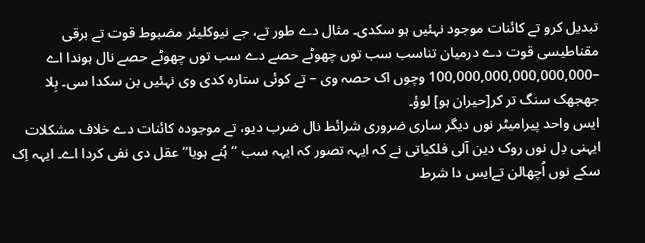تبدیل کرو تے کائنات موجود نہئیں ہو سکدی۔ مثال دے طور تے، جے نیوکلیئر مضبوط قوت تے برقی مقناطیسی قوت دے درمیان تناسب سب توں چھوٹے حصے دے سب توں چھوٹے حصے نال ہوندا اے –100,000,000,000,000,000 وچوں اک حصہ وی – تے کوئی ستارہ کدی وی نہئیں بن سکدا سی۔ بِلا جھجھک سنگ تر کر[حیران ہو] لوؤ۔
ایس واحد پیرامیٹر نوں دیگر ساری ضروری شرائط نال ضرب دیو، تے موجودہ کائنات دے خلاف مشکلات ایہنی دِل نوں روک دین آلی فلکیاتی نے کہ ایہہ تصور کہ ایہہ سب ’’ہُنے ہویا‘‘ عقل دی نفی کردا اے۔ ایہہ اِک سکے نوں اُچھالن تےایس دا شرط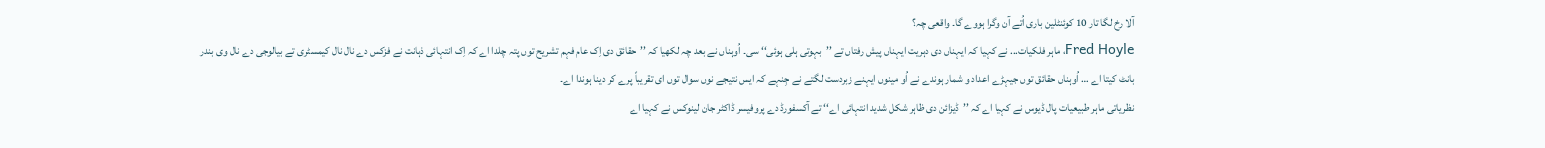آلا رخ لگا تار 10 کوئنٹلین باری اُتے آن وگرا ہووے گا۔ واقعی چہ؟
Fred Hoyle، ماہر فلکیات... نے کہیا کہ ایہناں دی دہریت ایہناں پیش رفتاں تے ’’بہوتی ہلی ہوئی‘‘ سی۔ اُوہناں نے بعد چہ لکھیا کہ ’’حقائق دی اِک عام فہم تشریح توں پتہ چلدا اے کہ اِک انتہائی ذہانت نے فزکس دے نال نال کیمسٹری تے بیالوجی دے نال وی بندر بانٹ کیتا اے … اُوہناں حقائق توں جیہڑے اعداد و شمار ہوندے نے اُو مینوں ایہنے زبردست لگتے نے جِنہے کہ ایس نتیجے نوں سوال توں ای تقریباً پرے کر دینا ہوندا اے۔
نظریاتی ماہر طبیعیات پال ڈیوس نے کہیا اے کہ ’’ڈیزائن دی ظاہر شکل شدید انتہائی اے‘‘ تے آکسفورڈ دے پروفیسر ڈاکٹر جان لینوکس نے کہیا اے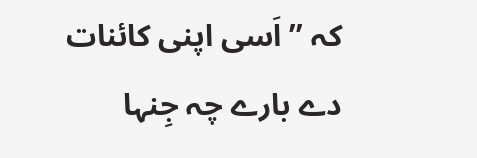کہ ’’اَسی اپنی کائنات دے بارے چہ جِنہا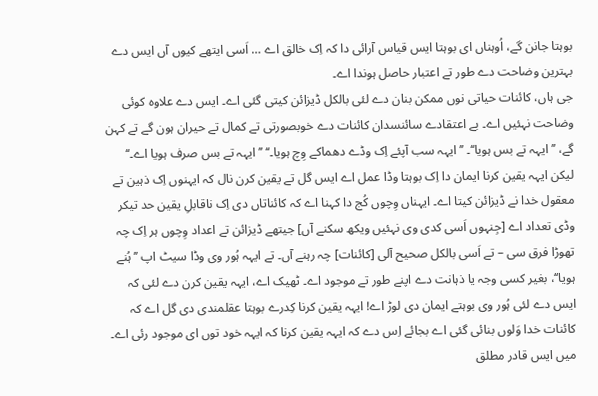بوہتا جانن گے، اُوہناں ای بوہتا ایس قیاس آرائی دا کہ اِک خالق اے … اَسی ایتھے کیوں آں ایس دے بہترین وضاحت دے طور تے اعتبار حاصل ہوندا اے۔
جی ہاں، کائنات حیاتی نوں ممکن بنان دے لئی بالکل ڈیزائن کیتی گئی اے۔ ایس دے علاوہ کوئی وضاحت نہئیں اے۔ بے اعتقادے سائنسدان کائنات دے خوبصورتی تے کمال تے حیران ہون گے تے کہن گے، ’’ایہہ تے بس ہویا‘‘۔ ’’ایہہ سب آپئے اِک وڈے دھماکے وِچ ہویا۔‘‘ ’’ایہہ تے بس صرف ہویا اے۔‘‘ لیکن ایہہ یقین کرنا ایمان دا اِک بوہتا وڈا عمل اے ایس گل تے یقین کرن نال کہ ایہنوں اِک ذہین تے معقول خدا نے ڈیزائن کیتا اے۔ ایہناں وِچوں کُج دا کہنا اے کہ کائناتاں دی اِک ناقابلِ یقین حد تیکر وڈی تعداد اے [جِنہوں اَسی کدی وی نہئیں ویکھ سکنے آں] جیتھے ڈیزائن تے اعداد وِچوں ہر اِک چہ تھوڑا فرق سی – تے اَسی بالکل صحیح آلی [کائنات] چہ رہنے آں۔ تے ایہہ ہُور وی وڈا سیٹ اپ ’’ہُنے ہویا‘‘، بغیر کسی وجہ یا ذہانت دے اپنے طور تے موجود اے۔ ٹھیک اے، ایہہ یقین کرن دے لئی کہ ایس دے لئی ہُور وی بوہتے ایمان دی لوڑ اے! ایہہ یقین کرنا کِدرے بوہتا عقلمندی دی گل اے کہ کائنات خدا وَلوں بنائی گئی اے بجائے اِس دے کہ ایہہ یقین کرنا کہ ایہہ خود توں ای موجود رئی اے۔
میں ایس قادر مطلق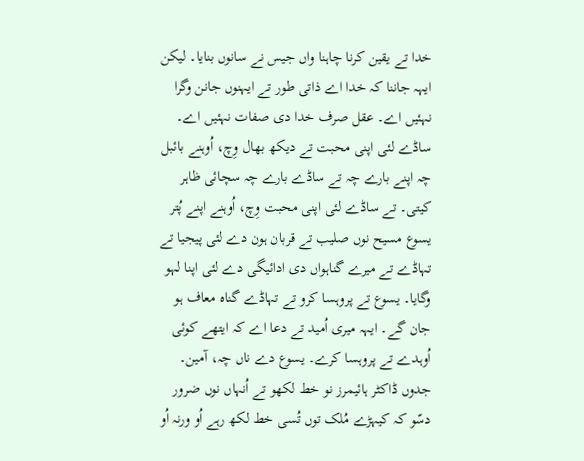خدا تے یقین کرنا چاہنا واں جیس نے سانوں بنایا۔ لیکن ایہہ جاننا کہ خدا اے ذاتی طور تے ایہنوں جانن وگرا نہئیں اے۔ عقل صرف خدا دی صفات نہئیں اے۔ ساڈے لئی اپنی محبت تے دیکھ بھال وِچ، اُوہنے بائبل چہ اپنے بارے چہ تے ساڈے بارے چہ سچائی ظاہر کیتی۔ تے ساڈے لئی اپنی محبت وِچ، اُوہنے اپنے پُتر یسوع مسیح نوں صلیب تے قربان ہون دے لئی پیجیا تے تہاڈے تے میرے گناہواں دی ادائیگی دے لئی اپنا لہو وگایا۔ یسوع تے پروہسا کرو تے تہاڈے گناہ معاف ہو جان گے۔ ایہہ میری اُمید تے دعا اے کہ ایتھے کوئی اُوہدے تے پروہسا کرے۔ یسوع دے ناں چہ، آمین۔
جدوں ڈاکٹر ہائیمرز نو خط لکھو تے اُنہاں نوں ضرور دسّو کہ کیہڑے مُلک توں تُسی خط لکھ رہے اُو ورنہ اُو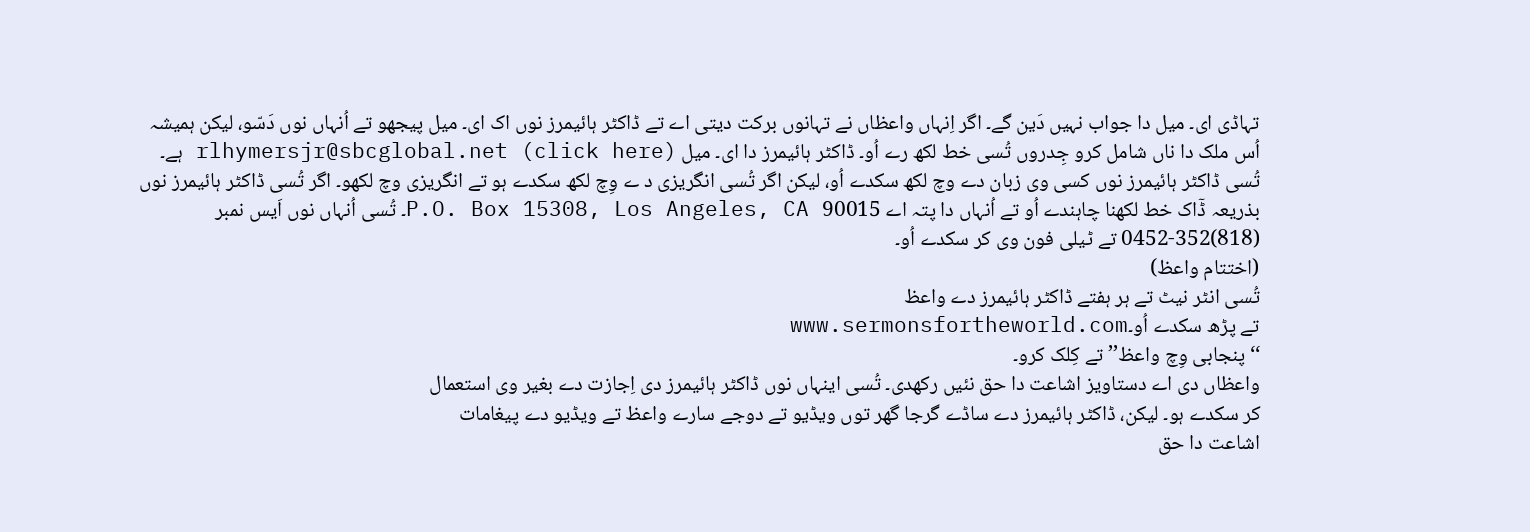تہاڈی ای۔ میل دا جواب نہیں دَین گے۔ اگر اِنہاں واعظاں نے تہانوں برکت دیتی اے تے ڈاکٹر ہائیمرز نوں اک ای۔ میل پیجھو تے اُنہاں نوں دَسّو، لیکن ہمیشہ اُس ملک دا ناں شامل کرو جِدروں تُسی خط لکھ رے اُو۔ ڈاکٹر ہائیمرز دا ای۔ میل rlhymersjr@sbcglobal.net (click here) ہے۔ تُسی ڈاکٹر ہائیمرز نوں کسی وی زبان دے وچ لکھ سکدے اُو، لیکن اگر تُسی انگریزی د ے وِچ لکھ سکدے ہو تے انگریزی وچ لکھو۔ اگر تُسی ڈاکٹر ہائیمرز نوں بذریعہ ڈٓاک خط لکھنا چاہندے اُو تے اُنہاں دا پتہ اے P.O. Box 15308, Los Angeles, CA 90015۔ تُسی اُنہاں نوں اَیس نمبر (818)352-0452 تے ٹیلی فون وی کر سکدے اُو۔
(اختتام واعظ)
تُسی انٹر نیٹ تے ہر ہفتے ڈاکٹر ہائیمرز دے واعظ
تے پڑھ سکدے اُو۔www.sermonsfortheworld.com
‘‘پنجابی وِچ واعظ’’ تے کِلک کرو۔
واعظاں دی اے دستاویز اشاعت دا حق نئیں رکھدی۔ تُسی اینہاں نوں ڈاکٹر ہائیمرز دی اِجازت دے بغیر وی استعمال
کر سکدے ہو۔ لیکن، ڈاکٹر ہائیمرز دے ساڈے گرجا گھر توں ویڈیو تے دوجے سارے واعظ تے ویڈیو دے پیغامات
اشاعت دا حق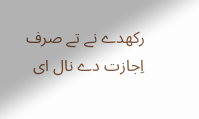رکھدے نے تے صرف اِجازت دے نال ای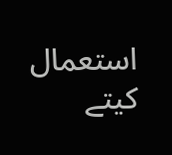استعمال کیتے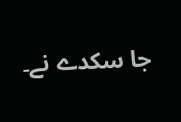جا سکدے نے۔